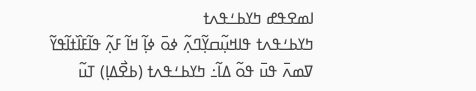ߊߘߐߟߝ ߤߌߕߑߟߍߙ
ߤߌߕߑߟߍߙ ߟߊߞߎ߲߬ߛߌ߲߬ߣߍ߲߬ ߦߋ߫ ߦߊ߲߬ ߞߊ߬ ߓߍ߲߬ ߟߊ߬ߓߊ߰ߙߊ߬ߟߌ߬ ߜߘߍ߫ ߟߎ߫ ߟߋ߬ ߡߊ߬߸ ߤߌߕߑߟߍߙ (ߕߐ߯ߡߊ߲) ߠߎ߬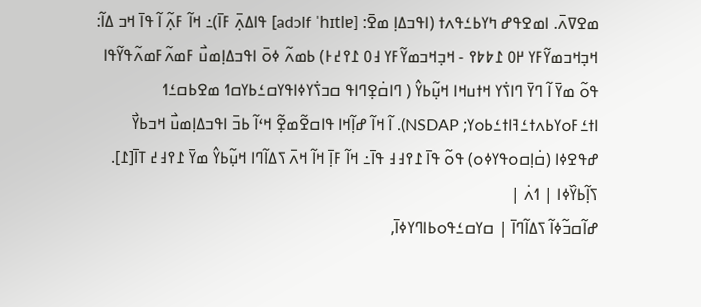ߘߐߜߍ߫. ߊߘߐߟߝ ߤߌߕߑߟߍߙ (ߊߟߏߡߊ߲ ߘߐ߫: [adɔlf ˈhɪtlɐ] ߟߊߡߍ߲߫ ߓߊ߫)߸ ߞߊ߬ ߓߍ߲߬ ߊ߬ ߟߊ߫ ߞߏ ߡߊ߬: ߞߏ߲ߞߏߘߌ߬ߓߌ ߂߀ ߁߈߈߉ - ߞߏ߲ߞߏߘߌ߬ߓߌ ߃߀ ߁߉߄߅) ߕߘߍ߬ ߦߋ߫ ߊߟߏߡߊ߲ߘߎ߯ ߓߘߍ߬ߓߘߍ߬ߟߌ߬ߟߊ ߟߋ߬ ߘߌ߫ ߊ߬ ߣߌ߫ ߣߊߖ߭ߌ ߞߙߎߞߊ ߞߎ߲߬ߕߌ߮ ( ߣߊߛ߭ߐ߲ߣߊߟ ߛߏߖ߭ߌߦߊߟߌߛߑߕߌߛߗ ߘߐߕߛߑߗ ߊߙߑߓߋߌߕߍߙߑߔߊߙߑߕߋߌ; NSDAP). ߊ߬ ߞߊ߬ ߝߊ߲߬ߞߊ ߟߊߛߐ߬ߘߐ߲߬ ߞߵߊ߬ ߕߏ߫ ߊߟߏߡߊ߲ߘߎ߯ ߞߏߕߌ߯ ߝߟߐߦߊ (ߛ߭ߊ߲ߛߋߟߌߦߋ) ߟߋ߬ ߟߊ߫ ߁߉߃߃ ߟߊ߫߸ ߞߊ߬ ߓߊ߲߫ ߞߊ߬ ߞߍ߫ ߖߡߊ߬ߣߊ ߞߎ߲߬ߕߌ߮ ߘߌ߫ ߁߉߃߄ ߠߊ߫[߁].
ߖߊ߲߬ߕߌ߰ߦߊ | ߗߍ߭ |
ߝߊ߬ߛߏ߬ߦߊ߬ ߖߡߊ߬ߣߊ߫ | ߛߌߛߑߟߋߕߊߣߌߦߊ߫,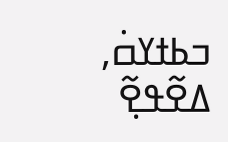ߏߕߙߌߛ߭, ߡߐ߬ߟߐ߲߬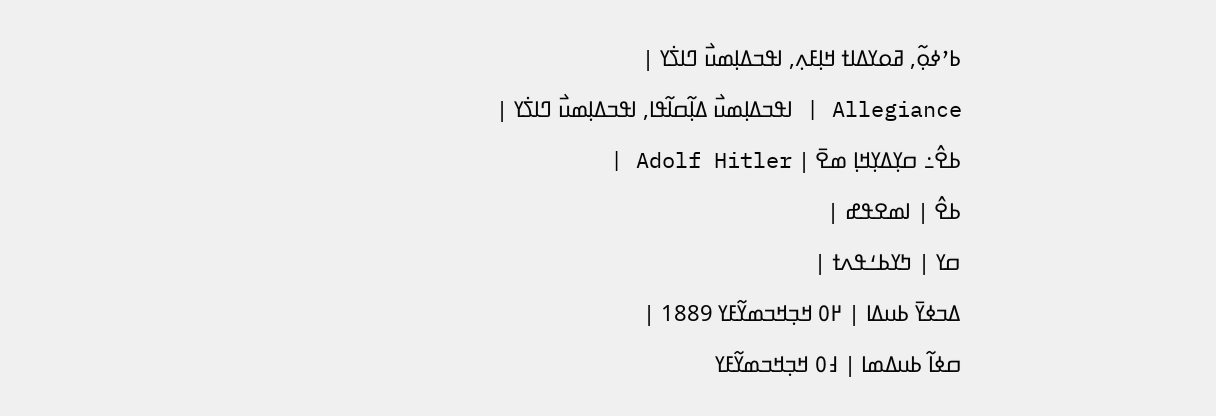ߕߴߦߋ߲߬, ߥߋߌߡߊߙ ߞߊ߲ߓߍ߲, ߊߟߏߡߊ߲ߘߎ߯ ߣߊߖ߭ߌ |
Allegiance | ߊߟߏߡߊ߲ߘߎ߯ ߡߊ߲߬ߛߊ߬ߟߊ, ߊߟߏߡߊ߲ߘߎ߯ ߣߊߖ߭ߌ |
ߕߐ߮߸ ߛߌ߲ߡߌ߲ߞߊ߲ ߘߐ߫ | Adolf Hitler |
ߕߐ߮ | ߊߘߐߟߝ |
ߛߌ | ߤߌߕߑߟߍߙ |
ߡߏߦߌ߫ ߕߎߡߊ | ߂߀ ߞߏ߲ߞߏߘߌ߬ߓߌ 1889 |
ߛߦߊ߬ ߕߎߡߘߊ | ߃߀ ߞߏ߲ߞߏߘߌ߬ߓߌ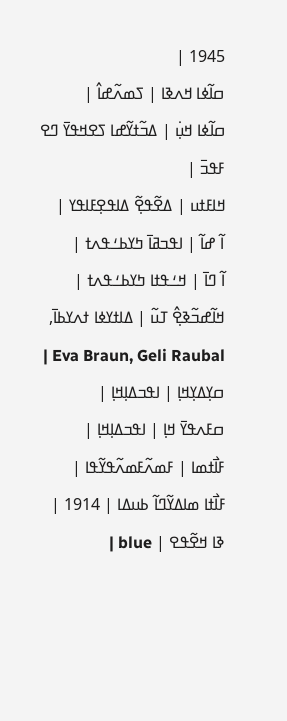1945 |
ߛߊ߬ߦߊ ߞߍߢߊ | ߖߘߍ߬ߝߊ߮ |
ߛߊ߬ߦߊ ߞߎ߲߭ | ߡߏ߬ߙߌ߬ߝߊ ߖߐߞߟߌ߫ ߣߐ ߓߟߏ߫ |
ߞߊߓߙߎ | ߡߐ߬ߟߐ߲߬ ߡߊߟߐ߲ߓߊߟߌ |
ߊ߬ ߝߊ߬ | ߊߟߏߥߊ߫ ߤߌߕߑߟߍߙ |
ߊ߬ ߣߊ߫ | ߞߑߟߙߊ ߤߌߕߑߟߍߙ |
ߞߊ߬ߝߏ߬ߢߐ߲߮ ߠߎ߬ | ߡߊߙߌߦߊ ߙߍߌߕߊ߫, Eva Braun, Geli Raubal |
ߛߌ߲ߡߌ߲ߞߊ߲ | ߊߟߏߡߊ߲ߞߊ߲ |
ߛߓߍߟߌ߫ ߞߊ߲ | ߊߟߏߡߊ߲ߞߊ߲ |
ߓߊ߯ߙߘߊ | ߓߘߍ߬ߓߘߍ߬ߟߌ߬ߟߊ |
ߓߊ߯ߙߊ ߘߊߡߌ߬ߣߊ߬ ߕߎߡߊ | 1914 |
ߢߊ ߞߐ߬ߟߐ | blue |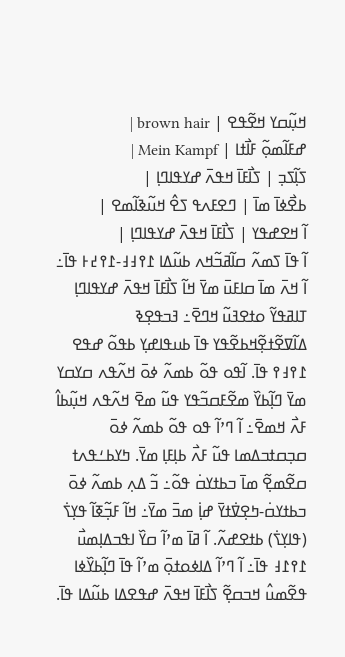ߞߎ߲߬ߛߌ ߞߐ߬ߟߐ | brown hair |
ߝߓߊ߬ߘߋ߲߬ ߓߊ߯ߙߊ | Mein Kampf |
ߖߊ߲߬ߖߏ߲ | ߖߊ߯ߓߊ߫ ߞߟߍ߫ ߝߌߟߊߣߊ߲ |
ߕߐ߯ߦߊ߫ ߘߊ߫ | ߣߐߓߍߟ ߖߐ߮ ߞߎ߬ߢߊ߬ߘߐ |
ߊ߬ ߞߐߝߟߌ | ߖߊ߯ߓߊ߫ ߞߟߍ߫ ߝߌߟߊߣߊ߲ |
ߊ߬ ߟߊ߫ ߖߘߍ߬ ߛߊ߬ߥߏ߬ߞߍ ߕߎ߬ߡߊ ߁߉߃߃-߁߉߄߅ ߟߊ߫߸ ߊ߬ ߞߍ߫ ߘߊ߫ ߛߊߓߎ߫ ߘߌ߫ ߞߊ߬ ߖߊ߯ߓߊ߫ ߞߟߍ߫ ߝߌߟߊߣߊ߲ ߠߊߥߟߌ߬ ߋߙߐߔߎ߬ ߞߣߐ߫߸ ߔߏߟߐ߲ߢ ߡߊ߬ߜߐ߬ߙߐ߲߬ߞߕߐ߬ߟߌ ߟߊ߫ ߕߎߟߊߝߌ߲ ߕߟߋ߬ ߝߟߐ ߁߉߃߉ ߟߊ߫. ߊ߬ߟߋ ߟߋ߬ ߕߘߍ߬ ߦߋ߫ ߞߍ߬ߟߍ ߛߌߛߌ ߘߌ߫ ߣߊ߲߬ߕߌ߰ ߘߐ߬ߓߛߏ߬ߟߌ ߟߎ߬ ߘߐ߫ ߞߍ߬ߟߍ ߞߎ߲߬ߕߊ߮ ߓߍ߯ ߞߘߐ߫߸ ߊ߬ ߣߴߊ߬ ߟߋ ߟߋ߬ ߕߘߍ߬ ߦߋ߫ ߛߏ߲ߛߙߏߡߘߊ ߟߎ߬ ߓߍ߯ ߕߊ߲ߓߊ߲ ߘߌ߫. ߤߌߕߑߟߍߙ ߛߐ߬ߘߐ߲߬ ߘߊ߫ ߏߕߙߌߛ߭ ߟߋ߬߸ ߏ߬ ߡߍ߲ ߕߘߍ߬ ߦߋ߫ ߏߕߙߌߛ߭-ߤߐ߲ߜ߭ߙߌ߫ ߝߊ߲߭ ߘߏ߫ ߘߌ߫߸ ߞߊ߬ ߓߏ߲߬ߧߊ߬ ߟߌ߲ߖ߭ (ߟߊߌ߲ߖ߭) ߕߙߐߝߍ߬. ߊ߬ ߥߊ߫ ߘߴߊ߬ ߛߌ߰ ߊߟߏߡߊ߲ߘߎ߯ ߁߉߁߃ ߟߊ߫߸ ߊ߬ ߣߴߊ߬ ߡߊߦߋߙߋ߲߫ ߘߴߊ߬ ߟߊ߫ ߣߊ߲߬ߕߌ߰ߦߊ ߟߐ߬ߘߎ߮ ߞߏߛߐ߲߬ ߖߊ߯ߓߊ߫ ߞߟߍ߫ ߝߟߐߡߊ ߕߎ߬ߡߊ ߟߊ߫.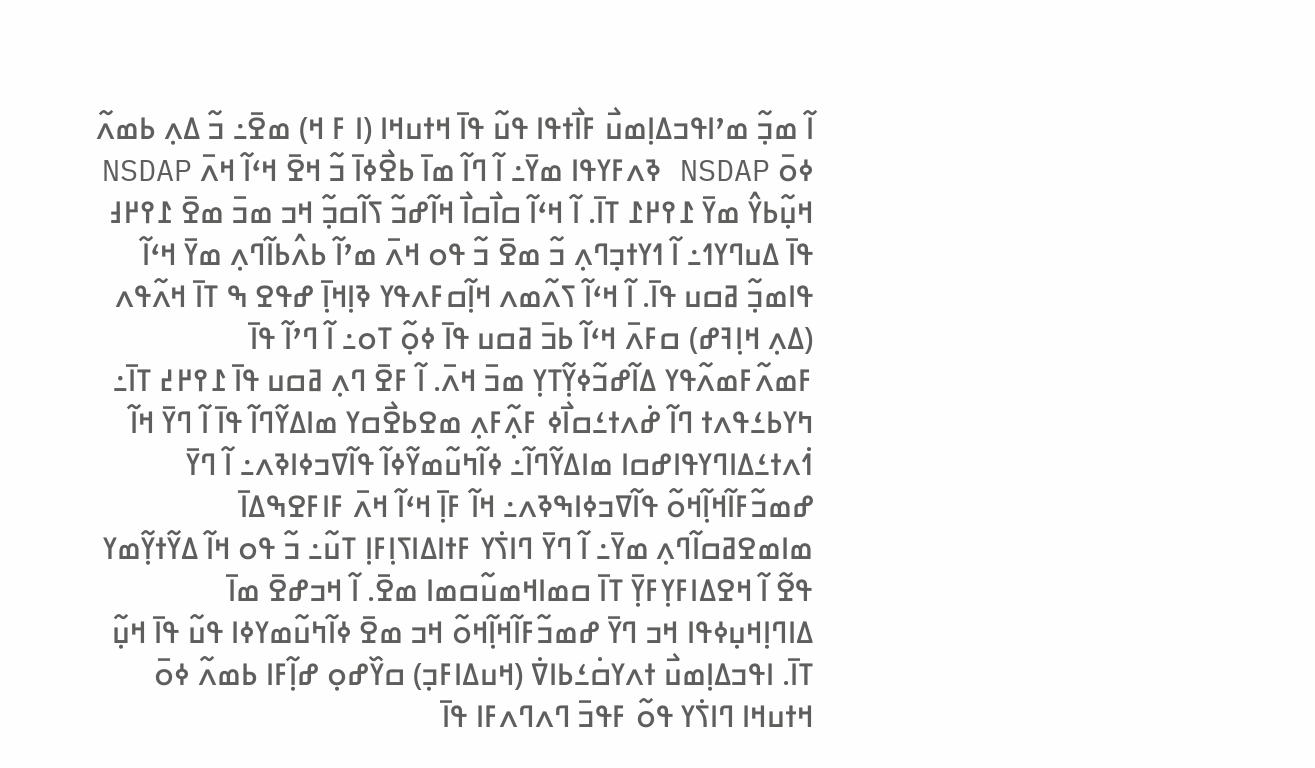ߊ߬ ߘߏ߲߬ ߘߴߊߟߏߡߊ߲ߘߎ߯ ߓߊ߯ߙߟߊ ߟߎ߬ ߟߊ߫ ߞߙߎߞߊ (ߊ ߓ ߞ) ߘߐ߫߸ ߏ߬ ߡߍ߲ ߕߘߍ߬ ߦߋ߫ NSDAP ߢߍߓߌߟߊ ߘߌ߫߸ ߊ߬ ߣߊ߬ ߘߊ߫ ߕߐ߯ߦߊ߫ ߏ߬ ߞߐ߫ ߞߵߊ߬ ߞߍ߫ NSDAP ߞߎ߲߬ߕߌ߮ ߘߌ߫ ߁߉߂߁ ߠߊ߫. ߊ߬ ߞߵߊ߬ ߛߊ߯ߛߊ߯ ߞߊ߬ߝߏ߬ ߖߊ߬ߛߏ߲߬ ߞߏ ߘߏ߫ ߘߐ߫ ߁߉߂߃ ߟߊ߫ ߡߎߣߌߗ߸ ߊ߬ ߗߌߙߏ߲ߣߍ߲ ߏ߬ ߘߐ߫ ߏ߬ ߟߋ ߞߍ߫ ߘߴߊ߬ ߕߍ߮ߕߊ߬ߣߍ߲ ߘߌ߫ ߞߵߊ߬ ߟߊߘߏ߲߬ ߥߛߎ ߟߊ߫. ߊ߬ ߞߵߊ߬ ߖߍ߬ߘߍ ߞߊ߲߬ߛߓߍߟߌ ߢߊ߲ߞߊ߲߫ ߝߟߐ ߒ ߠߊ߫ ߞߍ߬ߟߍ (ߡߍ߲ ߞߊ߲ߔߝ) ߛߓߍ߫ ߞߵߊ߬ ߕߏ߫ ߥߛߎ ߟߊ߫ ߦߋ߲߬ ߠߋ߸ ߊ߬ ߣߴߊ߬ ߟߊ߫ ߓߘߍ߬ߓߘߍ߬ߟߌ ߡߊ߬ߝߏ߬ߦߌ߲߬ߠߌ߲ ߘߏ߫ ߞߍ߫. ߊ߬ ߓߐ߫ ߣߍ߲ ߥߛߎ ߟߊ߫ ߁߉߂߄ ߠߊ߫߸ ߤߌߕߑߟߍߙ ߣߊ߬ ߝ߭ߍߙߑߛߊ߯ߦ ߓߍ߲߬ߓߍ߲ ߘߐߕߐ߯ߛߌ ߘߊߡߌ߬ߣߊ߬ ߟߊ߫ ߊ߬ ߣߌ߫ ߞߊ߬ ߗ߭ߍߙߑߡߊߣߌߟߊߝߛߊ ߘߊߡߌ߬ߣߊ߬߸ ߦߊ߬ߤߎ߬ߘߌ߬ߦߊ߬ ߟߊ߬ߜߏߦߊߢߍ߸ ߊ߬ ߣߌ߫ ߝߘߏ߬ߓߊ߬ߞߊ߲߬ߞߋ߬ ߟߊ߬ߜߏߦߊߒߢߍ߸ ߞߊ߬ ߓߊ߲߫ ߞߵߊ߬ ߞߍ߫ ߓߊߓߐߒߡߊ߫ ߘߊߘߐߥߛߊ߬ߣߍ߲ ߘߌ߫߸ ߊ߬ ߣߌ߫ ߣߊߖ߭ߌ ߓߙߊߡߊߖߊ߲ߓߊ߲ ߠߎ߬߸ ߏ߬ ߟߋ ߞߊ߬ ߡߌ߬ߙߌ߲߬ߘߌ ߟߐ߬ ߊ߬ ߞߐߡߊߓߌ߲ߓߌ߲߫ ߠߊ߫ ߛߘߊߞߘߎ߬ߛߘߊ ߘߐ߫. ߊ߬ ߞߏߝߐ߫ ߘߊ߫ ߡߊߣߊ߲ߞߎ߲ߦߟߊ ߞߏ ߣߌ߫ ߝߘߏ߬ߓߊ߬ߞߊ߲߬ߞߋ߬ ߞߏ ߘߐ߫ ߦߊ߬ߤߎ߬ߘߌߦߊ ߟߎ߬ ߟߊ߫ ߞߎ߲߬ ߠߊ߫. ߊߟߏߡߊ߲ߘߎ߯ ߙߍߌߛ߭ߑߕߊߜ߭ (ߞߎߡߊߓߏ߲) ߛߌ߰ߝߋ߲ ߝߊ߲߬ߓߊ ߕߘߍ߬ ߦߋ߫ ߞߙߎߞߊ ߣߊߖ߭ߌ ߟߋ߬ ߓߟߏ߫ ߣߍߣߍߓߊ ߟߊ߫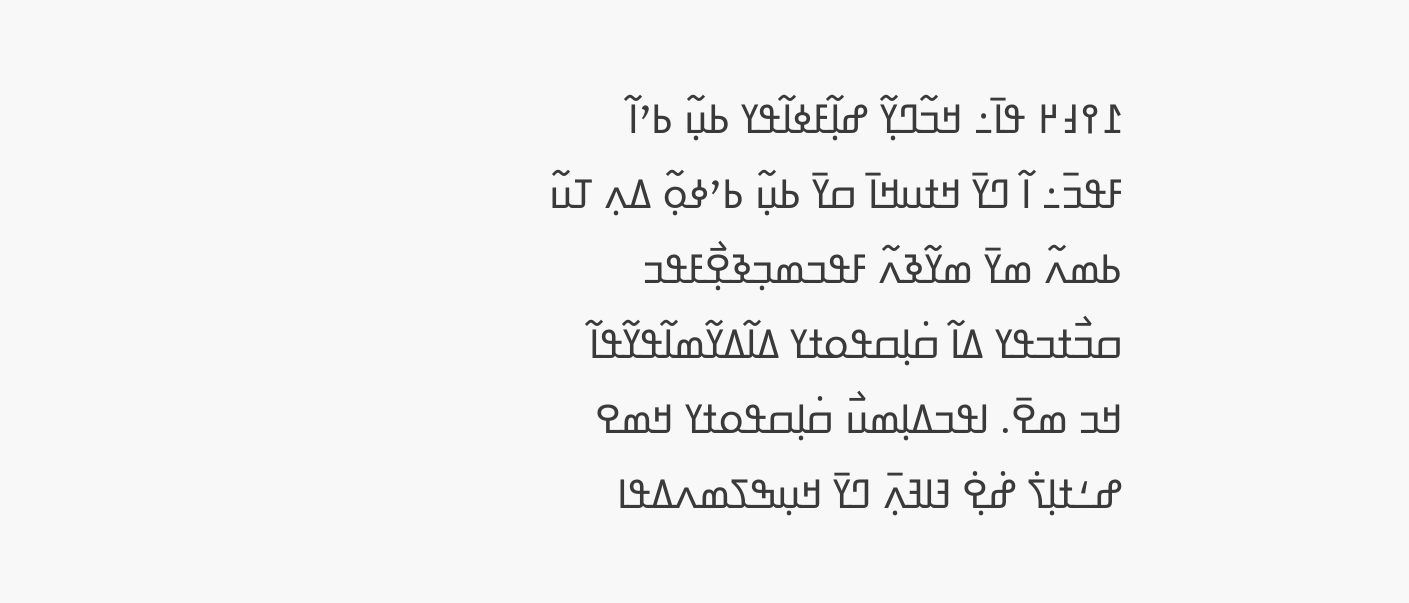߁߉߃߂ ߟߊ߫߸ ߞߏ߬ߣߌ߲߬ ߝߊ߲߬ߓߦߊ߬ߟߌ ߕߎ߲߬ ߕߴߊ߬ ߓߟߏ߫߸ ߊ߬ ߣߌ߫ ߞߙߎߞߊ߫ ߛߌ߫ ߕߎ߲߬ ߕߴߦߋ߲߬ ߡߍ߲ ߠߎ߬ ߕߘߍ߬ ߘߌ߫ ߘߌ߬ߢߍ߬ ߓߟߏߘߏ߲ߢߐ߲߯ߓߟߏ ߛߏ߯ߙߏߟߌ ߡߊ߬ ߛ߭ߊ߲ߛߟߋߙߌ ߡߊ߬ߡߌ߬ߘߊ߬ߟߌ߬ߟߊ߬ ߞߏ ߘߐ߫. ߊߟߏߡߊ߲ߘߎ߯ ߛ߭ߊ߲ߛߟߋߙߌ ߞߘߐ ߝߑߙߊ߲ߖ߭ ߝ߭ߐ߲߭ ߔߊߔߍ߲߫ ߣߌ߫ ߞߎ߲ߒߖߘߍߡߟߊ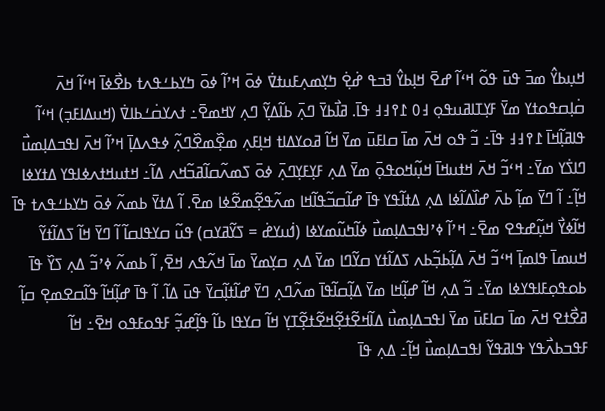ߞߎ߲ߕߌ߮ ߘߏ߫ ߟߎ߫ ߟߋ߬ ߞߵߊ߬ ߝߐ߫ ߞߊ߲ߕߌ߮ ߔߏߟ ߝ߭ߐ߲߭ ߤߌ߲ߘߍ߲ߓߎߙߜ߭ ߦߋ߫ ߞߴߊ߬ ߦߋ߫ ߤߌߕߑߟߍߙ ߕߐ߯ߦߊ߫ ߞߵߊ߬ ߞߍ߫ ߛ߭ߊ߲ߛߟߋߙߌ ߘߌ߫ ߓߌ߲ߠߊߥߎߟߋ߲ ߃߀ ߁߉߃߃ ߟߊ߫. ߥߊ߯ߕߌ߫ ߣߍ߲߫ ߕߊ߬ߡߌ߲߬ ߣߍ߲ ߌߞߘߐ߫߸ ߙߍߌߛ߭ߑߕߊߜ߭ (ߞߎߡߊߓߏ߲) ߞߵߊ߬ ߟߊߥߊ߲߬ߞߊ߫ ߁߉߃߃ ߟߊ߫߸ ߏ߬ ߟߋ ߞߍ߫ ߘߊ߫ ߛߊߓߎ߫ ߘߌ߫ ߞߊ߬ ߥߋߌߡߊߙ ߞߊ߲ߓߍ߲ ߘߐ߲߰ߘߐ߰ߣߍ߲߬ ߦߟߍߡߊ߲߫ ߞߴߊ߬ ߞߍ߫ ߊߟߏߡߊ߲ߘߎ߯ ߣߊߖ߭ߌ ߘߌ߫߸ ߞߵߏ߬ ߞߍ߫ ߞߙߎߞߊ߫ ߞߎ߲߬ߞߋߟߋ߲߫ ߘߌ߫ ߡߍ߲ ߓߌ߲ߓߌ߲ߣߍ߲߫ ߦߋ߫ ߖߘߍ߬ߛߊ߬ߥߏ߬ߞߍ ߡߊ߬߸ ߞߙߎߞߙߍߦߊߟߌ ߡߙߌߦߊ ߞߊ߲߬߸ ߊ߬ ߣߌ߫ ߘߊ߲߬ ߕߍ߫ ߝߊ߰ߡߊ߬ߦߊ ߡߍ߲ ߡߙߊ߬ߟߌ ߟߊ߫ ߝߊ߬ߛߏ߬ߟߊ߬ߞߊ ߘߍ߬ߟߐ߲߬ߘߐ߬ߦߊ ߘߐ߫. ߊ߬ ߡߙߌ߫ ߕߘߍ߬ ߦߋ߫ ߤߌߕߑߟߍߙ ߟߊ߫ ߞߊ߬ߦߌ߯ ߞߎ߲߬ߝߟߐ ߘߐ߫߸ ߞߴߊ߬ ߦߴߊߟߏߡߊ߲ߘߎ߯ ߦߊ߬ߤߎ߬ߘߌߦߊ (ߗ߭ߎߌߝ߭ = ߖߌ߬ߥߌߛ) ߟߎ߬ ߛߌߟߊߛߊ߬ ߊ߬ ߣߌ߫ ߞߊ߬ ߖߡߊ߬ߙߌ߬ ߞߎߘߊ߫ ߟߊߘߊ߲߫ ߞߵߏ߬ ߞߍ߫ ߡߊ߲߬ߕߏ߲߬ߕߍ ߖߡߊ߬ߙߌ ߛߌ߬ߣߊ ߘߌ߫ ߡߍ߲ ߛߌ߲ߘߌ߫ ߘߊ߫ ߞߍ߬ߟߍ ߞߐ߫, ߊ߬ ߕߘߍ߬ ߦߴߏ߬ ߡߍ߲ ߖߌ߰ ߟߊ߫ ߕߋߟߋ߲ߓߊߟߌߦߊ ߘߌ߫߸ ߏ߬ ߡߍ߲ ߞߊ߬ ߝߊ߲߬ߞߊ ߘߌ߫ ߡߊ߲߬ߛߊ߬ߟߊ߫ ߘߍ߬ߣߍ߲ ߣߌ߫ ߝߊ߬ߙߊ߲߬ߛߌ߫ ߟߎ߫ ߡߊ߬. ߊ߬ ߟߊ߫ ߝߊ߲߬ߞߊ߬ ߟߊ߬ߛߐߘߐ߲ ߛߊ߲߬ ߥߐ߯ߙߐ ߞߍ߫ ߘߊ߫ ߛߊߓߎ߫ ߘߌ߫ ߊߟߏߡߊ߲ߘߎ߯ ߡߊ߬ߞߐ߬ߙߐ߲߬ߞߐ߬ߙߐ߲߬ߠߌ߲ ߞߊ߬ ߛߌߟߊ ߕߊ߬ ߟߊ߲߬ߝߏ߲߬ ߓߟߋߓߟߋ ߞߐ߫߸ ߞߊ߬ ߓߟߏߕߍ߯ߟߌ ߟߊߥߟߌ߬ ߊߟߏߡߊ߲ߘߎ߯ ߞߊ߲߬߸ ߡߍ߲ ߟߊ߫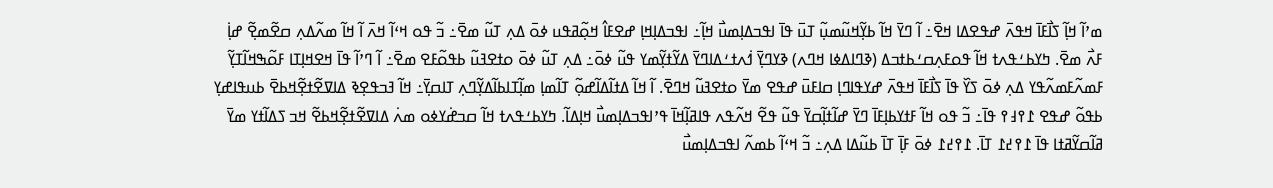ߘߴߊ߬ ߞߊ߲߬ ߖߊ߯ߓߊ߫ ߞߟߍ߫ ߝߟߐߡߊ ߞߐ߫߸ ߊ߬ ߣߌ߫ ߞߊ߬ ߕߌ߲߬ߞߎ߬ߘߎ߲߬ ߠߎ߫ ߟߊ߫ ߊߟߏߡߊ߲ߘߎ߯ ߞߊ߲߬߸ ߊߟߏߡߊ߲ߞߊ߲ ߝߐߓߊ߮ ߞߋ߲߬ߥߟߎ ߦߋ߫ ߡߍ߲ ߠߎ߬ ߘߐ߫߸ ߏ߬ ߟߋ ߞߵߊ߬ ߞߍ߫ ߊ߬ ߞߊ߬ ߘߍ߬ߡߍ߲ ߛߐ߬ߘߐ߲߬ ߝߊ߲߭ ߓߍ߯ ߘߐ߫. ߤߌߕߑߟߍߙ ߞߊ߬ ߟߋߓߍ߲ߛߑߕߙߏߡ (ߢߣߊߡߦߊ ߞߣߍ) ߢߌߣߌ߲߫ ߗ߭ߍߙߑߡߊߣߌ߫ ߡߌ߬ߙߌ߲߬ߘߌ ߟߎ߬ ߦߋ߫߸ ߡߍ߲ ߠߎ߬ ߦߋ߫ ߋߙߐߔߎ߬ ߕߟߋ߬ߓߐ ߘߐ߫߸ ߊ߬ ߣߴߊ߬ ߟߊ߫ ߞߐߞߊ߲ߠߊ ߓߋ߬ߒߞߊ߬ߠߌ߲߬ ߓߘߍ߬ߓߘߍ߬ߟߌ ߡߍ߲ ߦߋ߫ ߖߌ߰ ߟߊ߫ ߖߊ߯ߓߊ߫ ߞߟߍ߫ ߝߌߟߊߣߊ߲ ߛߊߓߎ߫ ߝߟߐ ߘߌ߫ ߋߙߐߔߎ߬ ߞߣߐ߫. ߊ߬ ߞߊ߬ ߡߙߊ߬ߡߊ߬ߝߋ߲߬ ߠߊ߬ߘߊ߲ ߘߊ߲߬ߠߊߕߊ߬ߡߌ߲߬ߣߍ߲ ߠߊߛߌ߲߫߸ ߞߊ߬ ߔߏߟߐ߲ߢ ߡߊߜߐ߬ߙߐ߲߬ߞߕߐ߫ ߕߎߟߊߝߌ߲ ߕߟߋ߬ ߝߟߐ ߁߉߃߉ ߟߊ߫߸ ߏ߬ ߟߋ ߞߊ߬ ߓߙߌߕߊ߲ߓߊ߫ ߣߌ߫ ߝߊ߬ߙߊ߲߬ߛߌ߫ ߟߎ߬ ߟߐ߬ ߞߍ߬ߟߍ ߟߊߥߊ߲߬ߞߊ߫ ߟߴߊߟߏߡߊ߲ߘߎ߯ ߞߊ߲ߡߊ߬. ߤߌߕߑߟߍߙ ߞߊ߬ ߛߏߝ߭ߌߦߋ ߘߍ߭ ߡߊߜߐ߬ߙߐ߲߬ߞߕߐ߬ ߞߏ ߖߡߊ߬ߙߌ ߘߌ߫ ߥߊ߬ߛߌ߬ߥߙߊ ߟߊ߫ ߁߉߄߁ ߠߊ߫. ߁߉߄߁ ߦߋ߫ ߓߊ߲߫ ߠߊ߫ ߕߎ߬ߡߊ ߡߍ߲߸ ߏ߬ ߞߵߊ߬ ߕߘߍ߬ ߊߟߏߡߊ߲ߘߎ߯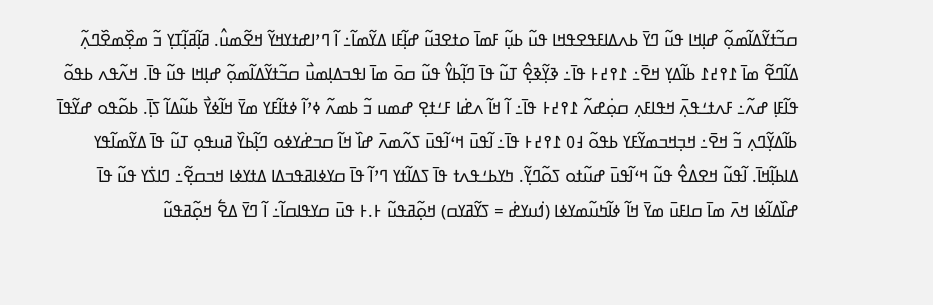ߛߏ߬ߙߌ߬ߡߊ߬ߘߋ߲߬ ߝߊ߲ߞߊ ߟߎ߬ ߣߌ߫ ߕߍߡߊߓߟߐߟߞߊ ߟߎ߬ ߕߎ߲߬ ߓߘߊ߫ ߋߙߐߔߎ߬ ߝߊ߲߬ߓߊ ߡߌ߬ߘߊ߬߸ ߊ߬ ߣߴߊߝߙߌߞߌ߬ ߞߐ߬ߘߎ߮. ߥߊ߲߬ߥߊ߲߬ߠߌ߲ ߏ߬ ߘߐ߲߰ߘߐ߰ߣߍ߲߬ ߡߊ߬ߣߐ߬ ߘߊ߫ ߁߉߄߁ ߕߊ߬ߡߌ߲ ߞߐ߫߸ ߁߉߄߅ ߟߊ߫߸ ߢߌ߲߬ߢߐ߲߮ ߠߎ߬ ߟߊ߫ ߣߊ߲߬ߕߌ߮ ߟߎ߬ ߛߋ߫ ߘߊ߫ ߊߟߏߡߊ߲ߘߎ߯ ߛߏ߬ߙߌ߬ߡߊ߬ߘߋ߲߬ ߝߊ߲ߞߊ ߟߎ߬ ߟߊ߫. ߞߍ߬ߟߍ ߕߟߋ߬ ߟߊ߬ߓߊ߲ ߝߍ߬߸ ߓߍߙߑߟߍ߲߫ ߞߟߊߓߍ߲ ߛߋ߲߭ߝߍ߬ ߁߉߄߅ ߟߊ߫߸ ߊ߬ ߞߊ߬ ߍߝ߭ߊ ߓߑߙߐ߲ ߝߘߎ ߏ߬ ߕߘߍ߬ ߦߴߊ߬ ߦߙߊ߬ߓߌ ߘߌ߫ ߞߊ߬ߦߌ߯ ߕߎ߬ߡߊ߬ ߖߊ߲߫. ߕߋ߬ߟߋ ߝߌ߬ߟߊ߫ ߕߊ߬ߡߌ߲߬ߣߍ߲ ߏ߬ ߞߐ߫߸ ߞߏ߲ߞߏߘߌ߬ߓߌ ߕߟߋ߬ ߃߀ ߁߉߄߅ ߟߊ߫߸ ߊ߬ߟߎ߫ ߞߵߊ߬ߟߎ߫ ߖߍ߬ߘߍ߫ ߝߊ߰ ߞߊ߬ ߛߏߝ߭ߌߦߋ ߣߊ߲߬ߕߌ߰ ߥߎߟߋ߲ ߠߎ߬ ߟߊ߫ ߡߌ߬ߘߊ߬ߟߌ ߡߊߕߊ߲߬ߞߊ߫. ߊ߬ߟߎ߬ ߞߐߡߐ߮ ߟߎ߬ ߞߵߊ߬ߟߎ߫ ߝߎ߬ߙߋ ߖߋ߬ߣߌ߲߬. ߤߌߕߑߟߍߙ ߟߊ߫ ߖߡߊ߬ߙߌ ߣߴߊ߬ ߟߊ߫ ߛߌߦߊߥߟߏߡߊ ߡߙߌߦߊ ߞߏߛߐ߲߬߸ ߣߊߖ߭ߌ ߟߎ߬ ߟߊ߫ ߝߊ߰ߡߊ߬ߦߊ ߞߍ߫ ߘߊ߫ ߛߊߓߎ߫ ߘߌ߫ ߞߊ߬ ߦߊ߬ߤߎ߬ߘߌߦߊ (ߗ߭ߎߌߝ߭ = ߖߌ߬ߥߌߛ) ߞߋ߲߬ߥߟߎ߬ ߅.߅ ߟߎ߫ ߛߌߟߊߛߊ߬߸ ߊ߬ ߣߌ߫ ߡߐ߱ ߞߋ߲߬ߥߟߎ߬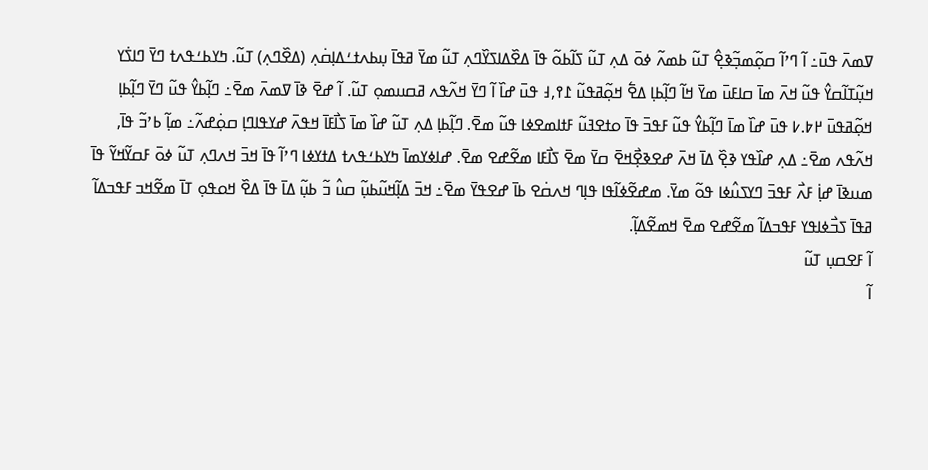ߜߘߍ߫ ߟߎ߫߸ ߊ߬ ߣߴߊ߬ ߛߋ߲߬ߘߏ߲߬ߢߐ߲߮ ߠߎ߬ ߕߘߍ߬ ߦߋ߫ ߡߍ߲ ߠߎ߬ ߖߊ߬ߕߋ߬ ߟߊ߫ ߡߐ߰ߡߊߖߌ߰ߣߍ߲ ߠߎ߬ ߘߌ߫ ߥߟߊ߫ ߎ߲ߕߍߙߑߡߊ߲ߛ߭ߍ߲ (ߡߐ߰ߣߍ߲) ߠߎ߬. ߤߌߕߑߟߍߙ ߣߌ߫ ߣߊߖ߭ߌ ߞߎ߲߬ߠߊ߬ߛߌ߮ ߟߎ߬ ߞߍ߫ ߘߊ߫ ߛߊߓߎ߫ ߘߌ߫ ߞߊ߬ ߣߊ߲߬ߕߊ߲ ߡߐ߱ ߞߋ߲߬ߥߟߎ߬ ߁߉,߃ ߟߎ߫ ߝߊ߰ ߊ߬ ߣߌ߫ ߞߍ߬ߟߍ ߥߛߎߘߋ߲ ߠߎ߬. ߊ߬ ߝߐ߫ ߢߊ߫ ߜߘߍ߫ ߘߐ߫߸ ߣߊ߲߬ߕߌ߮ ߟߎ߬ ߣߌ߫ ߣߊ߲߬ߕߊ߲ ߞߋ߲߬ߥߟߎ߫ ߂߈.߇ ߟߎ߫ ߝߊ߰ ߘߊ߫ ߣߊ߲߬ߕߌ߮ ߟߎ߬ ߓߟߏ߫ ߟߊ߫ ߋߙߐߔߎ߬ ߓߙߊߘߐߦߊ ߟߎ߬ ߘߐ߫. ߣߊ߲߬ߕߊ߲ ߡߍ߲ ߠߎ߬ ߝߊ߰ ߘߊ߫ ߖߊ߯ߓߊ߫ ߞߟߍ߫ ߝߌߟߊߣߊ߲ ߛߋ߲߭ߝߍ߬߸ ߘߊ߲߬ ߕߴߏ߬ ߟߊ߫, ߞߍ߬ߟߍ ߘߐ߫߸ ߡߍ߲ ߝߊ߰ߟߌ ߢߐ߲߰ ߡߊ߫ ߞߍ߫ ߝߐߢߐ߲߯ߞߐ߫ ߛߌ߫ ߘߐ߫ ߖߊ߯ߓߊ ߘߐ߬ߝߐ ߘߐ߫. ߝߊߦߌߘߊ߫ ߤߌߕߑߟߍߙ ߡߙߌߦߊ ߣߴߊ߬ ߟߊ߫ ߞߏ߫ ߞߍߣߍ߲ ߠߎ߬ ߦߋ߫ ߓߛߌ߬ߞߌ߬ ߟߊ߫ ߘߎߢߊ߫ ߝߊ߲߭ ߓߍ߯ ߓߟߏ߫ ߣߌߖߎ߮ߦߊ ߟߋ߬ ߘߌ߫. ߘߝߐ߬ߦߊ߬ߟߊ ߟߊ߲ߣ ߞߍߛ߭ߐ ߕߊ߫ ߝߐߟߌ߫ ߘߐ߫߸ ߞߏ߫ ߡߊ߲߬ߞߎ߬ߕߎ߲߬ ߛߎ߮ ߏ߬ ߕߎ߲߬ ߡߊ߫ ߟߊ߫ ߡߐ߰ ߞߋߟߋ߲ ߠߊ߫ ߘߐ߬ߞߏ ߓߟߏߡߊ߬ ߥߟߊ߫ ߖߏ߯ߦߊߟߌ ߓߟߏߡߊ߬ ߘߐ߬ߝߐ ߘߐ߫ ߞߘߐ߬ߡߊ߲߬.
ߊ߬ ߓߐߛߎ߲ ߠߎ߬
ߊ߬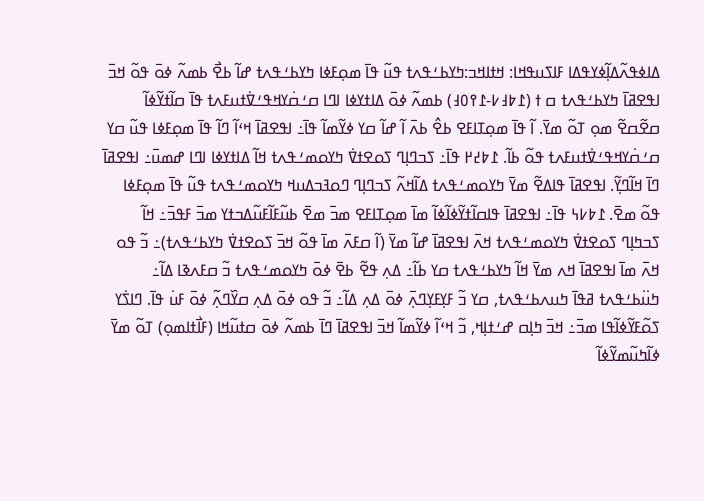ߡߊߦߟߍ߬ߡߊ߲߬ߦߌߟߡߊ ߓߊߖߎߟߞߊ: ߞߙߊߞߏ:ߤߌߕߑߟߍߙ ߟߎ߬ ߟߊ߫ ߘߋ߲ߓߦߊ ߤߌߕߑߟߍߙ ߝߊ߬ ߕߐ߯ ߕߘߍ߬ ߦߋ߫ ߟߋ߬ ߞߏ߫ ߊߟߐߥߊ߫ ߤߌߕߑߟߍߙ ߛ ߙ (߁߈߃߇-߁߉߀߃) ߕߘߍ߬ ߦߋ߫ ߡߊߙߌߦߊ ߊߣߊ ߛߑߛ߭ߌߞߟߑߜ߭ߙߎߓߍߙ ߟߊ߫ ߛߊ߬ߙߌ߬ߦߊ߬ ߛߐ߬ߛߐ߬ ߘߋ߲ ߠߋ߬ ߘߌ߫. ߊ߬ ߟߊ߫ ߘߋ߲ߠߊߓߐ ߕߐ߮ ߕߍ߫ ߊ߬ ߝߊ߬ ߛߌ ߦߌ߬ߘߊ߬ ߟߊ߫߸ ߊߟߐߥߊ߫ ߞߵߊ߬ ߣߊ߬ ߟߊ߫ ߘߋ߲ߓߦߊ ߟߎ߬ ߛߌ ߛߑߛ߭ߌߞߟߑߜ߭ߙߎߓߍߙ ߟߋ߬ ߕߊ߬. ߁߈߄߂ ߟߊ߫߸ ߖߏߣߊ߲ߣ ߖߋߐߙߜ߭ ߤߌߋߘߑߟߍߙ ߞߊ߬ ߡߊߙߌߦߊ ߊߣߊ ߝߘߎ߫߸ ߊߟߐߥߊ߫ ߣߊ߫ ߞߊ߬ߣߌ߲߬. ߊߟߐߥߊ߫ ߟߊߡߐ߬ ߘߌ߫ ߤߌߋߘߑߟߍߙ ߡߊ߬ߞߍ߬ ߖߏߣߊ߲ߣ ߣߋߔߏߡߎߞ ߤߌߋߘߑߟߍߙ ߟߎ߬ ߟߊ߫ ߘߋ߲ߓߦߊ ߟߋ߬ ߘߐ߫. ߁߈߇߆ ߟߊ߫߸ ߊߟߐߥߊ߫ ߟߊߛߊ߬ߙߌ߬ߦߊ߬ߦߊ߬ ߘߊ߫ ߘߋ߲ߠߊߓߐ ߘߏ߫ ߘߐ߫ ߕߎ߬ߓߊ߬ߓߎ߬ߡߏߙߌ ߘߏ߫ ߓߟߏ߫߸ ߞߊ߬ ߖߏߤߊ߲ߣ ߖߋߐߙߜ߭ ߤߌߋߘߑߟߍߙ ߞߍ߫ ߊߟߐߥߊ߫ ߝߊ߬ ߘߌ߫ (ߊ߬ ߛߓߍ߫ ߘߊ߫ ߟߋ߬ ߞߏ߫ ߖߋߐߙߜ߭ ߤߌߕߑߟߍߙ)߸ ߏ߬ ߟߋ ߞߍ߫ ߘߊ߫ ߊߟߐߥߊ߫ ߞߍ ߘߌ߫ ߞߊ߬ ߤߌߕߑߟߍߙ ߛߌ ߕߊ߬߸ ߡߍ߲ ߟߐ߬ ߕߐ߫ ߦߋ߫ ߤߌߋߘߑߟߍߙ ߏ߬ ߛߓߍߢߊ ߡߊ߬߸ ߤߎ߳ߕߑߟߍߙ ߥߟߊ߫ ߤߎߍߕߑߟߍߙ, ߛߌ ߏ߬ ߓߌ߲ߓߌ߲ߣߍ߲߫ ߦߋ߫ ߡߍ߲ ߡߊ߬߸ ߏ߬ ߟߋ ߦߋ߫ ߡߍ߲ ߛߌ߰ߣߍ߲߬ ߦߋ߫ ߓߎ߭ ߟߊ߫. ߣߊߖ߭ߌ ߖߋ߬ߓߌ߬ߦߊ߬ߟߊ ߘߏ߫߸ ߞߏ߫ ߤߊ߲ߛ ߝߑߙߊ߲ߞ, ߏ߬ ߞߵߊ߬ ߦߌ߬ߘߊ߬ ߞߏ߫ ߊߟߐߥߊ߫ ߣߊ߫ ߕߘߍ߬ ߦߋ߫ ߛߙߎ߬ߞߊ (ߓߊ߯ߙߊߘߋ߲) ߠߋ߬ ߘߌ߫ ߦߊ߬ߤߎ߬ߘߌ߬ߦߊ߬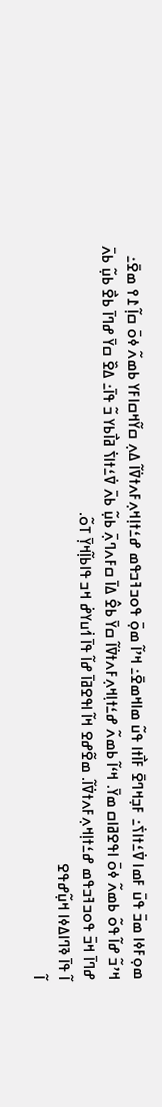ߘߋ߲ߓߦߊ ߘߏ߫ ߟߎ߫ ߓߘߊ ߜ߭ߑߙߊߖ߭߸ ߓߏ߲ߞߣߐ߫ ߓߊ߯ߙߊ ߟߎ߬ ߘߊߞߘߐ߫߸ ߞߴߊ߬ ߘߋ߲߫ ߟߋߏߔߏߟߘ ߝߑߙߊ߲ߞߍ߲ߓߍߙߜ߭ߊ߬ ߡߍ߲ ߛߌ߬ߞߛߊߓߌ ߕߘߍ߬ ߦߋ߫ ߛߊ߲߬ ߁߉ ߘߐ߫߸ ߞߴߏ߬ ߝߊ߬ ߟߋ߬ ߕߘߍ߬ ߦߋ߫ ߊߟߐߥߊߛ ߘߌ߫. ߞߵߊ߬ ߕߘߍ߬ ߝߑߙߊ߲ߞߍ߲ߓߍߙߜ߭ߊ߬ ߛߌ߫ ߕߐ߮ ߡߊ߫ ߛߓߍߣߍ߲߫ ߕߎ߲߬ ߕߍ߫ ߜ߭ߑߙߊߖ߭ ߥߊ߯ߕߌ ߏ߬ ߟߊ߫߸ ߡߐ߰ ߛߌ߫ ߝߣߊ߫ ߕߐ߯ ߕߎ߲߬ ߕߍ߫ ߝߣߊ߫ ߞߏ߫ ߟߋߏߔߏߟߘ ߝߑߙߊ߲ߞߍ߲ߓߍߙߜ߭ߊ߬. ߘߐ߬ߝߐ ߞߊ߬ ߊߟߐߥߊ߫ ߝߊ߬ ߟߊ߫ ߗ߭ߎߌߝ߭ ߞߏ ߟߊߕߊ߲߬ߞߌ߲߫ ߠߋ߬.
ߊ߬ ߟߊ߫ ߢߣߊߡߦߊ ߞߎ߲߬ߝߟߐ
ߊ߬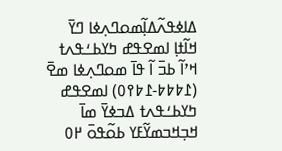ߡߊߦߟߍ߬ߡߊ߲߬ߘߋߣߍ߲ߦߊ ߣߌ߫ ߞߊ߬ߙߊ߲ ߊߘߐߟߝ ߤߌߕߑߟߍߙ ߞߴߊ߬ ߕߏ߫ ߊ߬ ߟߊ߫ ߘߋߣߍ߲ߦߊ ߘߐ߫ (߁߈߈߈-߁߈߉߀) ߊߘߐߟߝ ߤߌߕߑߟߍߙ ߡߏߦߌ߫ ߘߊ߫ ߞߏ߲ߞߏߘߌ߬ߓߌ ߕߋ߬ߟߋ߫ ߂߀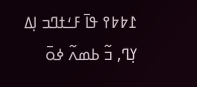߁߈߈߉ ߟߊ߫ ߓߑߙߣߏ ߊ߲ߡ ߌ߲ߣ, ߏ߬ ߕߘߍ߬ ߦߋ߫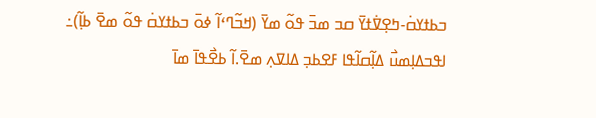ߏߕߙߌߛ߭-ߤߐ߲ߜ߭ߙߌ߫ ߛߏ ߘߏ߫ ߟߋ߬ ߘߌ߫ (ߞߏ߬ߣߵߊ߬ ߦߋ߫ ߏߕߙߌߛ߭ ߟߋ߬ ߘߐ߫ ߕߊ߲߬)߸ ߊߟߏߡߊ߲ߘߎ߯ ߡߊ߲߬ߛߊ߬ߟߊ ߓߐߕߏ߲ ߡߊߜߍ߲ ߘߐ߫.ߊ߬ ߕߐ߯ߟߊ߫ ߘߊ߫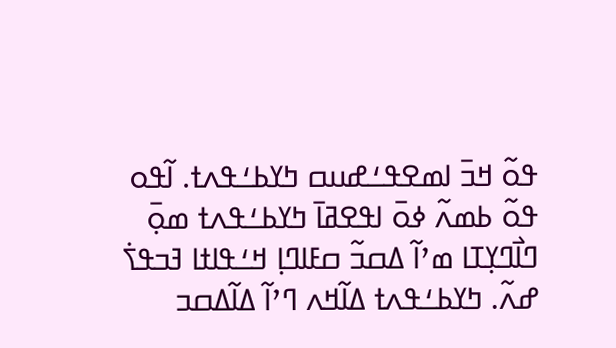ߟߋ߬ ߞߏ߫ ߊߘߐߟߑߝߎߛ ߤߌߕߑߟߍߙ. ߊ߬ߟߋ ߟߋ߬ ߕߘߍ߬ ߦߋ߫ ߊߟߐߥߊ߫ ߤߌߕߑߟߍߙ ߘߋ߲߫ ߣߊ߯ߣߌ߲ߠߊ ߘߴߊ߬ ߡߛߏ߬ ߛߓߊߣߊ߲ ߞߑߟߊߙߊ ߔߏߟߖ߭ ߝߍ߬. ߤߌߕߑߟߍߙ ߡߊ߬ߞߍ ߣߴߊ߬ ߡߊ߬ߡߛߏ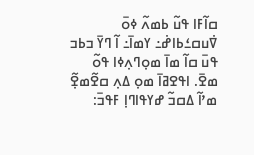ߛߊ߬ߓߊ ߟߎ߬ ߕߘߍ߬ ߦߋ߫ ߜ߭ߎߛߑߕߊߝ߭߸ ߌߘߊ߫߸ ߊ߬ ߣߌ߫ ߏߕߏ ߟߎ߫ ߛߊ߬ ߘߊ߫ ߘߋ߲ߣߍ߲ߦߊ ߟߋ߬ ߘߐ߫. ߊߟߐߥߊ߫ ߘߋ߲ ߡߍ߲ ߛߐ߬ߘߐ߲߬ ߘߴߊ߬ ߡߛߏ߬ ߝߌߟߊߣߊ߲ ߓߟߏ߫: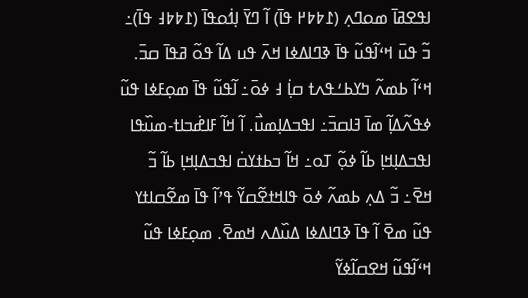ߊߟߐߥߊ߫ ߘߋߣߍ߲ (߁߈߈߂ ߟߊ߫) ߊ߬ ߣߌ߫ ߊ߲ߗ߭ߋߟߊ߫ (߁߈߈߃ ߟߊ߫)߸ ߏ߬ ߟߎ߫ ߞߵߊ߬ߟߎ߬ ߟߊ߫ ߢߣߊߡߦߊ ߞߍ߫ ߟߎ ߡߊ߬ ߟߋ߬ ߥߟߊ߫ ߛߏ߫. ߞߵߊ߬ ߕߘߍ߬ ߤߌߕߑߟߍߙ ߛߊ߲߭ ߃ ߦߋ߫߸ ߊ߬ߟߎ߬ ߟߊ߫ ߘߋ߲ߓߦߊ ߟߎ߬ ߦߟߍ߬ߡߊ߲߬ ߘߊ߫ ߔߊߛߏ߫߸ ߊߟߏߡߊ߲ߘߎ߯. ߊ߬ ߞߊ߬ ߓߊߝ߭ߏߊߙ-ߘߎ߰ߟߊ ߊߟߏߡߊ߲ߞߊ߲ ߕߊ߬ ߦߋ߲߬ ߠߋ߸ ߞߊ߬ ߏߕߙߌߛ߭ ߊߟߏߡߊ߲ߞߊ߲ ߕߊ߬ ߏ߬ ߞߐ߫߸ ߏ߬ ߡߍ߲ ߕߘߍ߬ ߦߋ߫ ߟߊߞߙߐ߬ߛߌ߬ ߟߴߊ߬ ߟߊ߫ ߘߐ߬ߛߊߙߌ ߟߎ߬ ߘߐ߫ ߊ߬ ߟߊ߫ ߢߣߊߡߦߊ ߡߎ߰ߡߍ ߞߘߐ߫. ߘߋ߲ߓߦߊ ߟߎ߬ ߞߵߊ߬ߟߎ߬ ߞߐߛߊ߬ߦߌ߬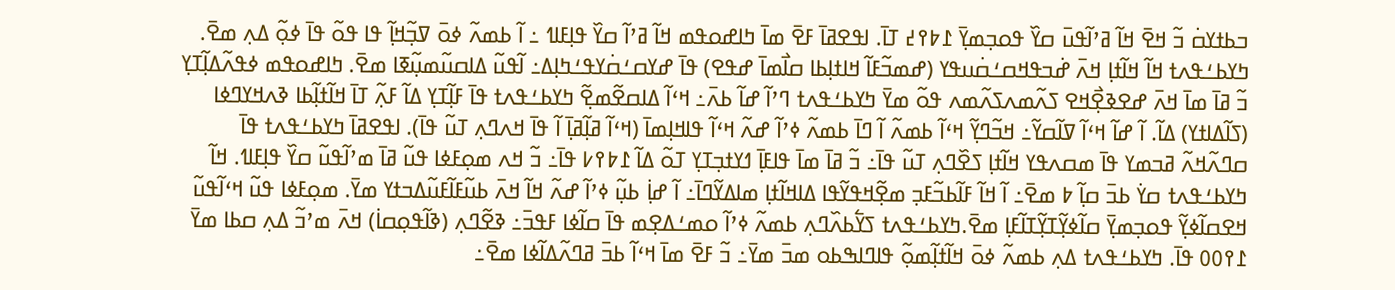ߏߕߙߌߛ߭ ߏ߬ ߞߐ߫ ߞߊ߬ ߥߴߊ߬ߟߎ߫ ߛߌ߰ ߟߋߏ߲ߘߌ߲߫ ߁߈߉߄ ߠߊ߫. ߊߟߐߥߊ߫ ߓߐ߫ ߘߊ߫ ߤߊߝߋߟߘ ߞߊ߬ ߥߴߊ߬ ߛߌ߰ ߟߊ߲ߓߊߗ ߸ ߊ߬ ߕߘߍ߬ ߦߋ߫ ߜߏ߲߬ߞߊ߲߬ ߟߊ ߟߋ߬ ߟߊ߫ ߦߋ߲߬ ߡߍ߲ ߘߐ߫. ߤߌߕߑߟߍߙ ߞߊ߬ ߞߊ߬ߙߊ߲ ߞߍ߫ ߝ߭ߏߟߞߛߑߛ߭ߎߟߌ (ߝߘߏ߬ߓߊ߬ ߞߊߙߊ߲ߕߊ ߛߊ߯ߘߊ߫ ߝߟߐ) ߟߊ߫ ߝߌߛߑߛ߭ߌߟߑߤߊ߲ߡ߸ ߊ߬ߟߎ߬ ߡߊߛߎ߬ߘߎ߲߬ߧߊ ߘߐ߫. ߤߊߝߋߟߘ ߦߟߍ߬ߡߊ߲߬ߠߌ߲ ߏ߬ ߥߊ߫ ߘߊ߫ ߞߍ߫ ߝߐߢߐ߲߯ߞߐ ߖߍ߬ߘߍߖߍ߬ߘߍ ߟߋ߬ ߘߌ߫ ߤߌߕߑߟߍߙ ߣߴߊ߬ ߝߊ߬ ߕߍ߫߸ ߞߵߊ߬ ߡߊߛߐ߬ߘߐ߲߬ ߤߌߕߑߟߍߙ ߟߊ߫ ߓߊ߲߬ߠߌ߲ ߡߊ߬ ߓߍ߲߬ ߠߊ߫ ߞߊ߬ߙߊ߲߬ߕߊ ߢߍߞߌߣߦߊ (ߖߊ߬ߡߊߙߌ) ߡߊ߬. ߊ߬ ߝߊ߬ ߞߵߊ߬ ߜߊ߬ߛߌ߬߸ ߞߏ߬ߣߌ߲߬ ߞߵߊ߬ ߕߘߍ߬ ߊ߬ ߣߊ߫ ߕߘߍ߬ ߦߴߊ߬ ߝߍ߬ ߞߵߊ߬ ߟߊߞߊ߲ߘߊ߫ (ߞߵߊ߬ ߥߊ߲߬ߥߊ߲߫ ߊ߬ ߟߊ߫ ߞߍߣߍ߲ ߠߎ߬ ߟߊ߫). ߊߟߐߥߊ߫ ߤߌߕߑߟߍߙ ߟߊ߫ ߛߣߍ߬ߞߍ߬ ߥߏߘߌ ߟߊ߫ ߘߛߍߟߌ ߞߊ߬ߙߊ߲ ߖߐ߰ߣߍ߲ ߠߎ߬ ߟߊ߫߸ ߏ߬ ߥߊ߫ ߘߊ߫ ߟߊߓߊ߲߫ ߗߌߙߏ߲ߠߌ߲ ߠߋ߬ ߡߊ߬ ߁߈߉߇ ߟߊ߫߸ ߏ߬ ߞߍ ߘߋ߲ߓߦߊ ߟߎ߬ ߥߊ߫ ߘߴߊ߬ߟߎ߬ ߛߌ߰ ߟߊ߲ߓߊߗ. ߞߊ߬ ߤߌߕߑߟߍߙ ߛߌ߭ ߕߏ߫ ߛߊ߲߬ ߈ ߘߐ߫߸ ߊ߬ ߞߊ߬ ߓߊ߬ߕߏ߬ߓߏ߲ ߘߐ߲߬ߞߟߌ߬ߟߊ ߡߊߞߊ߬ߙߊ߲ ߘߊߡߌ߬ߣߊ߫߸ ߊ߬ ߝߊ߲߭ ߕߎ߲߬ ߦߴߊ߬ ߝߍ߬ ߞߊ߬ ߞߍ߫ ߕߎ߬ߓߊ߬ߓߎ߬ߡߏߙߌ ߘߌ߫. ߘߋ߲ߓߦߊ ߟߎ߬ ߞߵߊ߬ߟߎ߬ ߞߐߛߊ߬ߦߌ߲߬ ߟߋߏ߲ߘߌ߲߫ ߛߊ߬ߦߌ߲߬ߠߌ߲߬ߠߊ߬ߓߊ߲ ߘߐ߫.ߤߌߕߑߟߍߙ ߖߌ߱ߕߍ߰ߣߍ߲ ߕߘߍ߬ ߦߴߊ߬ ߋߘߑߡߐ߲ߘ ߟߊ߫ ߛߊ߬ߦߊ ߓߟߏ߫߸ ߢߐ߬ߣߍ߲ (ߢߊ߬ߟߋ߲ߛߊ߭) ߞߍ߫ ߘߴߏ߬ ߡߍ߲ ߛߕߊ ߘߌ߫ ߁߉߀߀ ߟߊ߫. ߤߌߕߑߟߍߙ ߡߍ߲ ߕߘߍ߬ ߦߋ߫ ߞߊ߬ߙߊ߲߬ߘߋ߲߬ ߟߊߣߊߒߕߋ ߘߏ߫ ߘߌ߫߸ ߏ߬ ߓߐ߫ ߘߊ߫ ߞߵߊ߬ ߕߏ߫ ߥߣߍ߬ߡߊ߬ߦߊ ߘߐ߫߸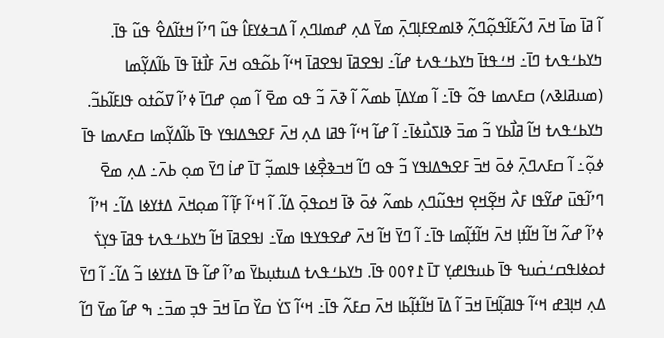ߊ߬ ߥߊ߫ ߘߊ߫ ߞߍ߫ ߗߍ߬ߓߊ߬ߟߋ߲߬ߣߍ߲߬ ߢߊߘߐߓߊ߲ߣߍ߲߫ ߘߌ߫ ߡߍ߲ ߝߘߊߣߍ߲ ߊ߬ ߡߏߦߌߓߊ߮ ߟߎ߬ ߣߴߊ߬ ߞߙߊ߬ߡߐ߮ ߟߎ߬ ߟߊ߫. ߤߌߕߑߟߍߙ ߣߊ߫߸ ߞߑߟߙߊ߫ ߤߌߕߑߟߍߙ ߝߊ߬߸ ߊߟߐߥߊ߫ ߊߟߐߥߊ߫ ߞߵߊ߬ ߕߋ߬ߟߋ ߞߍ߫ ߓߊ߯ߙߊ߫ ߟߊ߫ ߕߊ߬ߡߌ߲߬ߘߊ (ߘߎߥߊߢߍ) ߛߓߍߘߊ ߟߋ߬ ߟߊ߫߸ ߊ߬ ߘߌߡߊ߲߫ ߕߘߍ߬ ߊ߬ ߢߍ߫ ߏ߬ ߟߋ ߘߐ߫ ߊ߬ ߘߋ߲ ߝߣߊ߫ ߦߴߊ߬ ߜߋ߬ߙߋ ߟߊߓߊ߬ߕߏ߬. ߤߌߕߑߟߍߙ ߞߊ߬ ߥߊ߯ߕߌ ߏ߬ ߘߏ߫ ߢߊߖߎ߯ߦߊ߫߸ ߊ߬ ߝߊ߬ ߞߵߊ߬ ߟߥߊ ߡߍ߲ ߞߍ߫ ߓߐߒߡߊߟߌ ߟߊ߫ ߕߊ߬ߡߌ߲߬ߘߊ ߛߓߍߘߊ ߟߊ߫ ߦߋ߲߬߸ ߊ߬ ߛߓߍߣߍ߲߫ ߦߋ߫ ߞߏ߫ ߓߐߒߡߊߟߌ ߏ߬ ߟߋ ߣߊ߬ ߞߏߢߐ߲߯ߦߊ ߟߊߘߏ߲߬ ߠߊ߫ ߝߊ߭ ߣߌ߫ ߘߋ߲ ߕߍ߫߸ ߡߍ߲ ߘߐ߫ ߣߴߊ߬ߟߎ߫ ߝߌ߬ߟߊ ߓߍ߯ ߞߐ߲߬ߞߐ߲ ߞߟߎ߬ߣߍ߲ ߕߘߍ߬ ߦߋ߫ ߢߊ߫ ߞߋߟߋ߲߫ ߡߊ߬. ߊ߬ ߞߵߊ߬ ߓߊ߲߬ ߊ߬ ߘߋ߲ߞߍ߫ ߡߙߌߦߊ ߡߊ߬߸ ߞߴߊ߬ ߦߴߊ߬ ߝߍ߬ ߞߊ߬ ߞߊ߬ߙߊ߲ ߞߍ߫ ߞߊ߬ߙߊ߲߬ߘߊ ߟߊ߫߸ ߊ߬ ߣߌ߫ ߞߊ߬ ߞߍ߫ ߝߐߟߌߟߊ ߘߌ߫߸ ߊߟߐߥߊ߫ ߞߊ߬ ߤߌߕߑߟߍߙ ߟߥߊ߫ ߟߌ߲ߖ߭ ߙߋߦߊߟߛߑߛ߭ߎߟ ߟߊ߫ ߕߎߟߊߝߌ߲ ߠߊ߫ ߁߉߀߀ ߟߊ߫. ߤߌߕߑߟߍߙ ߡߎߙߎ߲ߕߌ߫ ߘߴߊ߬ ߝߊ߬ ߟߊ߫ ߡߙߌߦߊ ߏ߬ ߡߊ߬߸ ߊ߬ ߣߌ߫ ߡߍ߲ ߞߊ߲ߔߝ ߞߵߊ߬ ߟߊߥߊ߲߬ߞߊ߫ ߞߏ߫ ߊ߬ ߡߊ߫ ߞߊ߬ߙߊ߲߬ߕߊ ߞߍ߫ ߛߓߍ߬ ߟߊ߫߸ ߞߵߊ߬ ߖߌ߭ ߛߌ߰ ߛߊ߫ ߞߏ߫ ߟߏ߲ ߘߏ߫߸ ߒ ߝߊ߬ ߘߌ߫ ߣߊ߬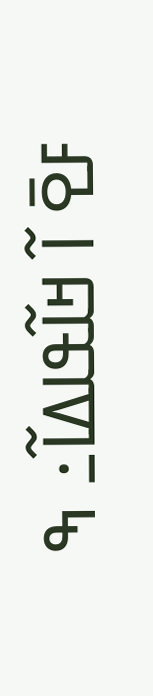ߓߐ߫ ߊ߬ ߞߊ߬ߟߊߡߊ߬߸ ߒ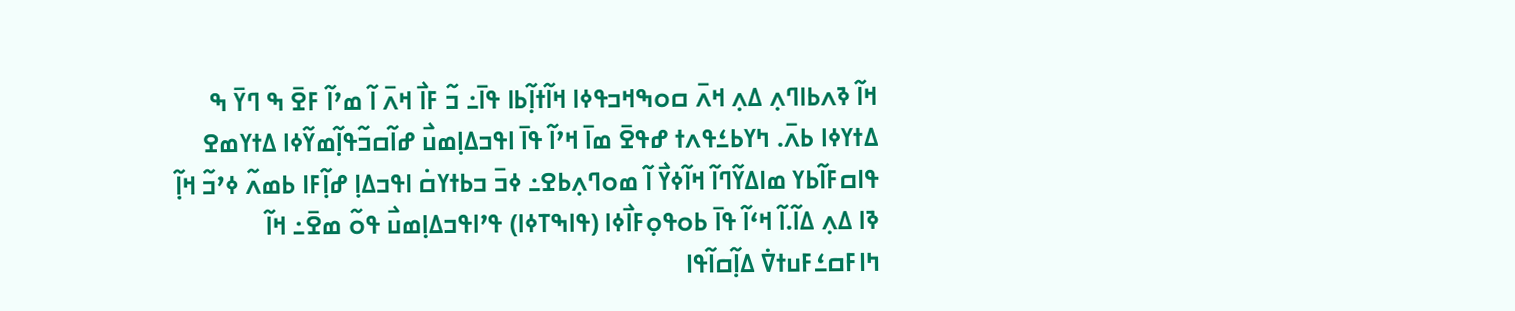ߞߊ߬ ߢߍߕߊߣߍ߲ ߡߍ߲ ߞߍ߫ ߛߋߒߞߏߟߦߊ ߞߊ߬ߙߊ߲߬ߕߊ ߟߊ߫߸ ߏ߬ ߓߊ߯ ߞߍ߫ ߊ߬ ߘߴߊ߬ ߓߐ߫ ߒ ߣߌ߫ ߒ ߡߙߌߦߊ ߕߍ߫. ߤߌߕߑߟߍߙ ߝߟߐ߫ ߘߊ߫ ߞߴߊ߬ ߟߊ߫ ߊߟߏߡߊ߲ߘߎ߯ ߝߊ߬ߛߏ߬ߟߊ߲߬ߘߌ߬ߦߊ ߡߙߌߘߐ ߟߊߛߓߊ߬ߕߌ ߘߊߡߌ߬ߣߊ߬ ߞߊ߬ߦߌ߯ ߊ߬ ߘߋߣߍ߲ߕߐ߸ ߦߏ߫ ߏߕߙߌߛ߭ ߊߟߏߡߊ߲ ߝߊ߲߬ߓߊ ߕߘߍ߬ ߦߴߏ߬ ߞߊ߲߬ ߢߊ ߡߍ߲ ߡߊ߬.ߊ߬ ߞߵߊ߬ ߟߊ߫ ߕߋߟߋ߲ߓߊ߯ߦߊ (ߟߊߒߠߦߊ) ߟߴߊߟߏߡߊ߲ߘߎ߯ ߟߋ߬ ߘߐ߫߸ ߞߊ߬ ߤߊߓߛߑߓߎߙߜ߭ ߡߊ߲߬ߛߊ߬ߟߊ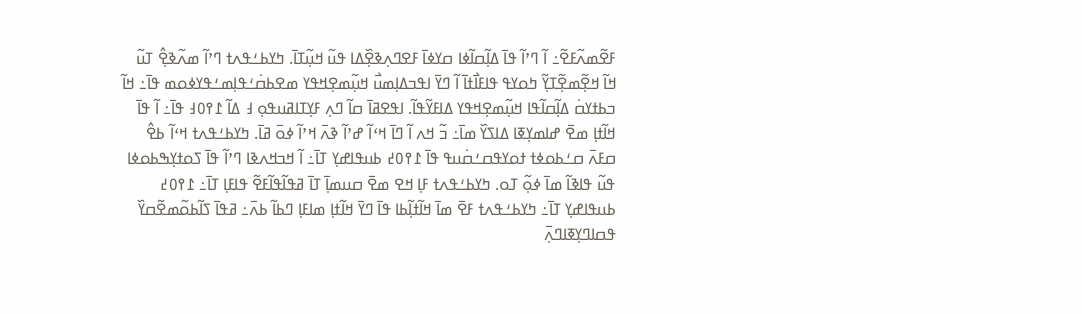ߓߐ߬ߘߍ߬ߓߐ߬߸ ߊ߬ ߣߴߊ߬ ߟߊ߫ ߡߊ߲߬ߛߊ߬ߦߊ ߛߌߦߊ߫ ߓߐߣߍ߲ߢߐ߲߰ߡߊ ߟߎ߬ ߞߎ߲߬ߠߊ߫. ߤߌߕߑߟߍߙ ߣߴߊ߬ ߘߍ߬ߢߐ߲߮ ߠߎ߬ ߞߊ߬ ߞߐ߲߬ߘߐ߲߬ߠߌ߲߬ ߤߋߌߟ ߟߊߓߊ߯ߙߊ߫ ߊ߬ ߣߌ߫ ߊߟߏߡߊ߲ߘߎ߯ ߞߎ߲߬ߘߐ߲ߞߟߌ ߘߐߕߛ߭ߑߟߊ߲ߘߑߟߌߦߋߘ ߟߊ߫߸ ߞߊ߬ ߏߕߙߌߛ߭ ߡߊ߲߬ߛߊ߬ߟߊ ߞߎ߲߬ߘߐ߲ߞߟߌ ߡߊߓߌ߬ߟߊ߬. ߊߟߐߥߊ߫ ߛߊ߬ ߣߍ߲ ߓߌ߲ߠߊߥߎߟߋ߲ ߃ ߡߊ߬ ߁߉߀߃ ߟߊ߫߸ ߊ߬ ߟߊ߫ ߞߊ߬ߙߊ߲ ߘߐ߫ ߝߊߘߌ߲ߧߊ ߡߊߖߌ߰ ߘߊ߫߸ ߏ߬ ߞߍ ߊ߬ ߣߊ߫ ߞߵߊ߬ ߝߴߊ߬ ߢߍ߫ ߞߴߊ߬ ߦߋ߫ ߥߊ߫. ߤߌߕߑߟߍߙ ߞߵߊ߬ ߕߐ߮ ߛߓߍ߫ ߛߑߕߋߦߙ ߙߋߌߟߛߑߛ߭ߎߟ ߟߊ߫ ߁߉߀߄ ߕߎߟߊߝߌ߲ ߠߊ߫߸ ߊ߬ ߞߏߞߍߢߊ ߣߴߊ߬ ߟߊ߫ ߖߋߙߌ߲ߒߕߋߦߊ ߟߎ߬ ߟߊߢߊ߬ ߘߊ߫ ߦߋ߲߬ ߠߋ. ߤߌߕߑߟߍߙ ߓߊ߲ ߞߐ ߘߐ߫ ߛߎߘߊ߲߫ ߠߊ߫ ߥߟߊ߬ߟߊ߬ߓߐ߬ ߟߊߓߊ߲ ߠߊ߫߸ ߁߉߀߄ ߕߎߟߊߝߌ߲ ߠߊ߫߸ ߤߌߕߑߟߍߙ ߓߐ߫ ߘߊ߫ ߞߊ߬ߙߊ߲߬ߕߊ ߟߊ߫ ߣߌ߫ ߞߊ߬ߙߊ߲ ߘߊߓߊ߲ ߣߕߊ߬ ߕߍ߫߸ ߥߟߊ߫ ߖߊ߬ߕߋ߬ߘߐ߬ߛߌ߰ ߟߛߊߣߌ߲ߧߊߣߍ߲߫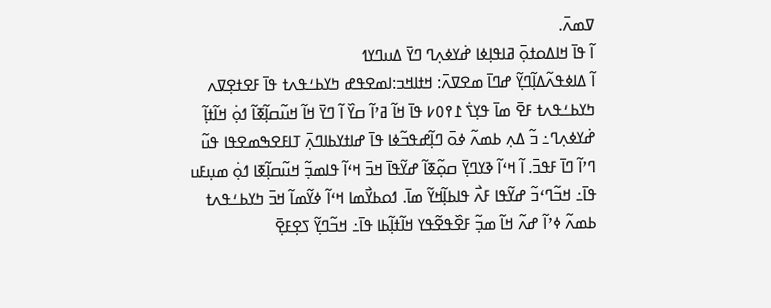ߜߘߍ߫.
ߊ߬ ߟߊ߫ ߞߊߡߋߙߋ߲߫ ߥߊߟߊ߲ߦߊ ߝ߭ߌߦߍ߲ߣ ߣߌ߫ ߡߎߣߌߗ
ߊ߬ ߡߊߦߟߍ߬ߡߊ߲߬ߣߌ߲߬ ߝߣߊ߫ ߘߐߜߍ߫: ߞߙߊߞߏ:ߊߘߐߟߝ ߤߌߕߑߟߍߙ ߟߊ߫ ߓߐߙߐ߲ߜߍ
ߤߌߕߑߟߍߙ ߓߐ߫ ߘߊ߫ ߟߌ߲ߖ߭ ߁߉߀߇ ߟߊ߫ ߞߊ߬ ߥߴߊ߬ ߛߌ߰ ߊ߬ ߣߌ߫ ߞߊ߬ ߞߎ߬ߛߊ߲߬ߧߊ߬ ߗߋ߲߭ ߞߊ߬ߙߊ߲߬ ߝ߭ߌߦߍ߲ߣ߸ ߏ߬ ߡߍ߲ ߕߘߍ߬ ߦߋ߫ ߣߊ߲߬ߝߟߏ߬ߦߊ ߟߊ߫ ߝߊߙߌߕߊߣߍ߲߫ ߠߊߓߐߒߘߐߟߊ ߟߎ߬ ߣߴߊ߬ ߣߊ߫ ߓߟߏ߫. ߊ߬ ߞߵߊ߬ ߢߌߣߌ߲߫ ߛߋ߲߬ߧߊ߬ ߝߌ߬ߟߊ߫ ߞߏ߫ ߞߵߊ߬ ߟߊߘߏ߲߬ ߞߎ߬ߛߊ߲߬ߧߊ ߗߋ߲߭ ߘߎ߲ߓߎ ߟߊ߫߸ ߞߏ߬ߣߵߏ߬ ߝߌ߬ߟߊ ߓߍ߯ ߟߊߕߊ߲߬ߞߌ߬ ߘߊ߫. ߗߋߕߌ߯ߘߊ ߞߵߊ߬ ߦߌ߬ߘߊ߬ ߞߏ߫ ߤߌߕߑߟߍߙ ߕߘߍ߬ ߦߴߊ߬ ߝߍ߬ ߞߊ߬ ߘߏ߲߬ ߓߐ߰ߟߐ߬ߟߌ ߞߊ߬ߙߊ߲߬ߕߊ ߟߊ߫߸ ߞߏ߬ߣߌ߲߬ ߖߐ߲ߓߐ߲߫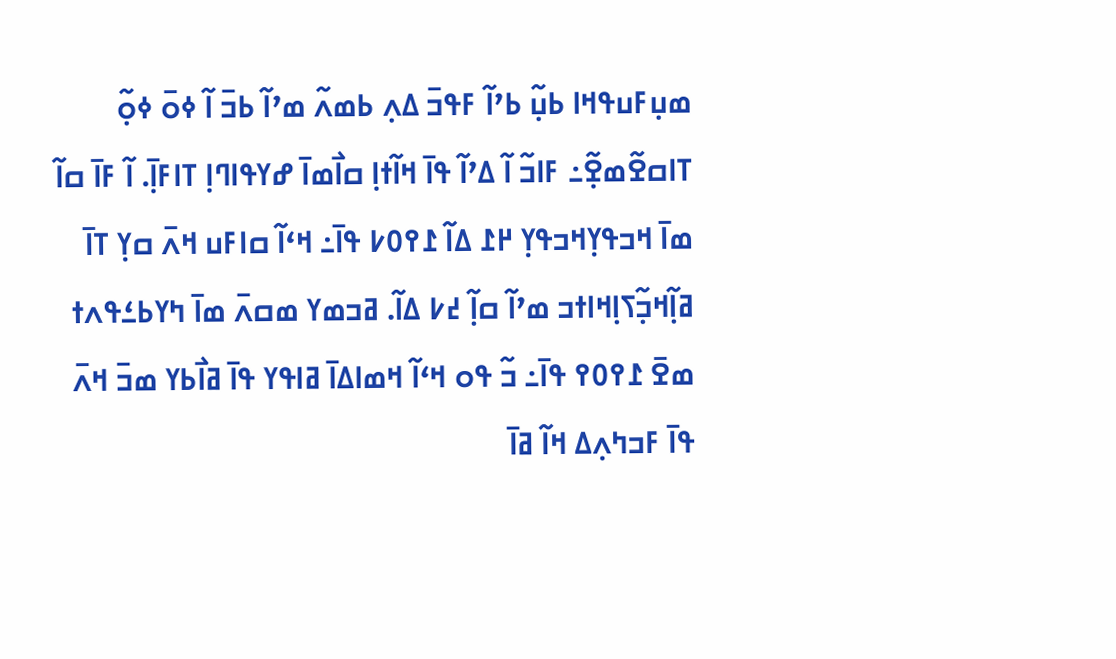ߘߎ߲ߓߎߟߞߊ ߕߎ߲߬ ߕߴߊ߬ ߓߟߏ߫ ߡߍ߲ ߕߘߍ߬ ߘߴߊ߬ ߕߏ߫ ߊ߬ ߦߋ߫ ߦߋ߲߬ ߠߊߛߐ߬ߘߐ߲߬߸ ߓߊߏ߬ ߊ߬ ߡߴߊ߬ ߟߊ߫ ߞߊ߬ߙߊ߲ ߛߊ߯ߘߊ߫ ߝߌߟߊߣߊ߲ ߠߊߓߊ߲߫. ߊ߬ ߓߊ߫ ߛߊ߬ ߘߊ߫ ߞߏߟߌ߲ߞߏߟߌ߲ ߂߁ ߡߊ߬ ߁߉߀߇ ߟߊ߫߸ ߞߵߊ߬ ߛߊߓߎ ߞߍ߫ ߛߌ߲ ߠߊ߫ ߥߊ߲߬ߞߏ߲߬ߖߊ߲ߞߊߙߏ ߘߴߊ߬ ߛߊ߲߬ ߄߇ ߡߊ߬. ߥߏߘߌ ߘߛߍ߫ ߘߊ߫ ߤߌߕߑߟߍߙ ߘߐ߫ ߁߉߀߉ ߟߊ߫߸ ߏ߬ ߟߋ ߞߵߊ߬ ߞߘߊߡߊ߫ ߥߊߟߌ ߟߊ߫ ߥߊ߯ߕߌ ߘߏ߫ ߞߍ߫ ߟߊ߫ ߓߏߤߍ߲ߡ ߞߊ߬ ߥߊ߫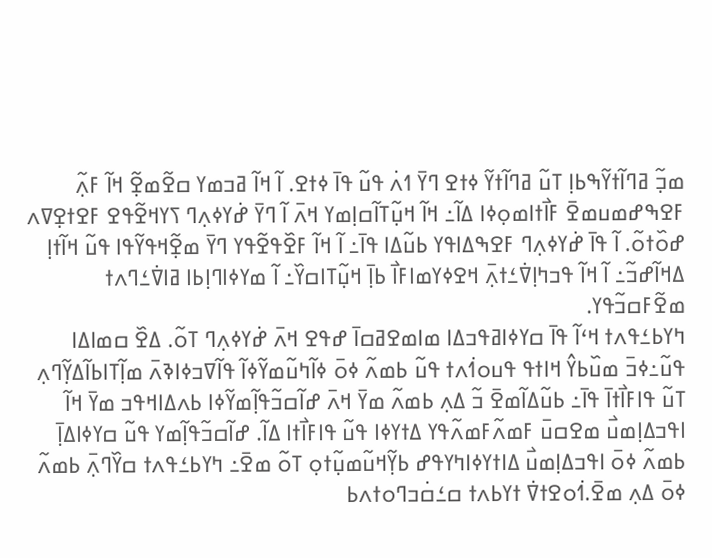ߘߏ߲߬ ߥߣߊ߬ߙߌ߬ߒߕߊ߲ ߠߎ߬ ߥߣߊ߬ߙߌ߬ ߦߙߐ ߣߌ߫ ߗߍ߭ ߟߎ߬ ߟߊ߫ ߦߙߐ. ߊ߬ ߞߊ߬ ߥߏߘߌ ߛߐ߬ߘߐ߲߬ ߞߊ߬ ߓߍ߲߬ ߓߐߒߝߘߎߘߐ߫ ߓߊ߯ߙߊߘߋ߲ߦߊ ߡߊ߬߸ ߞߊ߬ ߞߎ߲߬ߠߊ߬ߛߊ߲ߘߌ ߞߍ߫ ߊ߬ ߣߌ߫ ߝ߭ߌߦߍ߲ߣ ߖߌߞߐ߬ߟߐ ߓߐߙߐ߲ߜߍ ߝߋ߰ߙߋ߬. ߊ߬ ߟߊ߫ ߝ߭ߌߦߍ߲ߣ ߓߐߒߡߊߟߌ ߕߎ߬ߡߊ ߟߊ߫߸ ߊ߬ ߞߊ߬ ߓߐ߰ߟߐ߬ߟߌ ߣߌ߫ ߘߐ߲߬ߞߟߌ߬ߟߊ ߟߎ߬ ߞߊ߬ߙߊ߲ ߡߞߊ߬ߝߏ߬߸ ߊ߬ ߞߊ߬ ߟߏߤߊ߲ߜ߭ߑߙߍ߲߫ ߞߐߦߌߘߊߓߊ߯ ߕߊ߲߫ ߞߎ߲߬ߠߊߛߌ߰߸ ߊ߬ ߘߌߦߊߣߊ߲ߕߊ ߥߊߜ߭ߑߣߍߙ ߘߐ߬ߓߛߏ߬ߟߌ.
ߤߌߕߑߟߍߙ ߞߵߊ߬ ߟߊ߫ ߛߌߦߊߥߟߏߡߊ ߘߊߘߐߥߛߊ߫ ߝߟߐ ߞߍ߫ ߝ߭ߌߦߍ߲ߣ ߠߋ߬. ߡߐ߰ ߛߘߊߡߊ ߟߎ߬߸ߦߏ߫ ߘߎ߰ߕߌ߮ ߞߊߙߟ ߟߎߋߗ߭ߍߙ ߟߎ߬ ߕߘߍ߬ ߦߋ߫ ߦߊ߬ߤߎ߬ߘߌ߬ߦߊ߬ ߟߊ߬ߜߏߦߊߢߍ߫ ߘߊ߲߬ߠߊߕߊ߬ߡߌ߲߬ߣߍ߲ ߠߎ߬ ߟߊߓߊ߯ߙߊ߫ ߟߊ߫߸ ߕߎ߬ߡߊ߬ߘߐ߫ ߏ߬ ߡߍ߲ ߕߘߍ߬ ߘߌ߫ ߞߍ߫ ߝߊ߬ߛߏ߬ߟߊ߲߬ߘߌ߬ߦߊ ߕߍߡߊߞߟߏ ߘߌ߫ ߞߊ߬ ߊߟߏߡߊ߲ߘߎ߯ ߘߐߛߎ߫ ߓߘߍ߬ߓߘߍ߬ߟߌ ߡߙߌߦߊ ߟߎ߬ ߟߊߓߊ߯ߙߊ ߡߊ߬. ߝߊ߬ߛߏ߬ߟߊ߲߬ߘߌ ߟߎ߬ ߛߌߦߊߡߊ߲߫ ߕߘߍ߬ ߦߋ߫ ߊߟߏߡߊ߲ߘߎ߯ ߡߊߙߌߦߊߤߌߟߝ ߕߌ߲߬ߞߎ߬ߘߎ߲߬ߙߋ߲ ߠߋ߬ ߘߐ߫߸ ߤߌߕߑߟߍߙ ߛߌ߰ߣߍ߲߫ ߕߘߍ߬ ߦߋ߫ ߡߍ߲ ߘߐ߫.ߗ߭ߋߐߙߜ߭ ߙߌߕߍߙ ߛߑߛ߭ߏߣߋߙߍߕ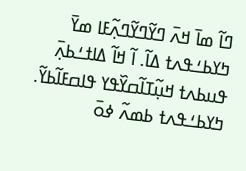ߣߊ߬ ߘߊ߫ ߞߍ߫ ߣߌ߬ߣߌ߬ߣߍ߲߬ߓߊ ߘߌ߫ ߤߌߕߑߟߍߙ ߡߊ߬. ߊ߬ ߞߊ߬ ߡߊߙߑߕߍ߲߫ ߟߎߕߍߙ ߞߎ߲߬ߠߊ߬ߛߌ߰ߟߌ ߟߊߛߓߊ߬ߕߌ߬. ߤߌߕߑߟߍߙ ߕߘߍ߬ ߦߋ߫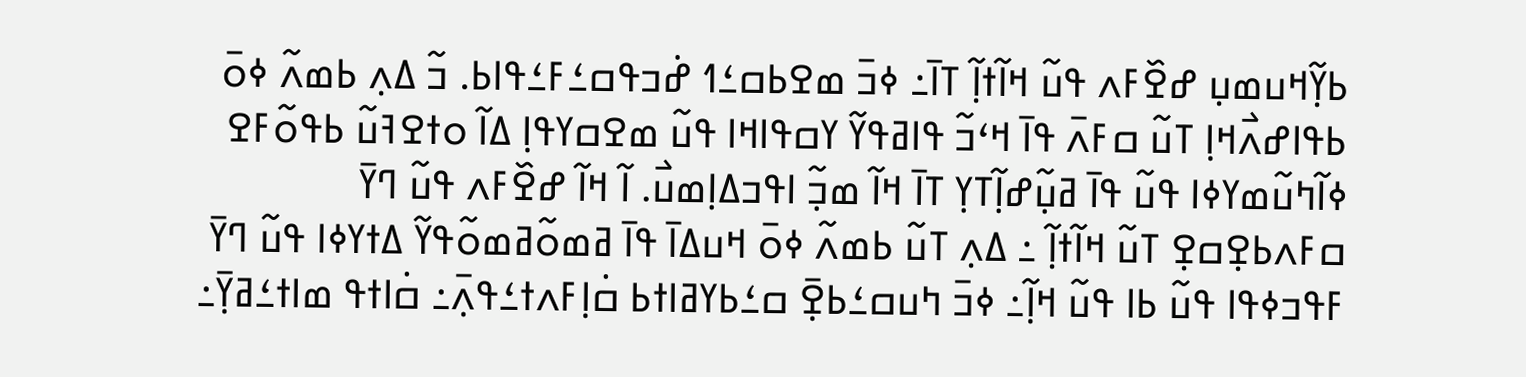ߕߌ߲߬ߞߎߘߎ߲ ߝߐ߰ߓߍ ߟߎ߬ ߞߊ߬ߙߊ߲߬ ߠߊ߫߸ ߦߏ߫ ߘߐߕߛߑߗ ߝ߭ߏߟߛߑߓߑߟߊߕ. ߏ߬ ߡߍ߲ ߕߘߍ߬ ߦߋ߫ ߕߟߊߝߍ߯ߞߊ߲ ߠߎ߬ ߛߓߍ߫ ߟߊ߫ ߞߵߏ߬ ߟߊߥߟߌ߬ ߌߛߟߊߞߊ ߟߎ߬ ߘߐߛߌߟߊ߲ ߡߊ߬ ߋߙߐߔߎ߬ ߕߟߋ߬ߓߐ ߦߊ߬ߤߎ߬ߘߌߦߊ ߟߎ߬ ߟߊ߫ ߥߎ߲߬ߝߊ߲߬ߠߌ߲ ߠߊ߫ ߞߊ߬ ߘߏ߲߬ ߊߟߏߡߊ߲ߘߎ߯. ߊ߬ ߞߊ߬ ߝߐ߰ߓߍ ߟߎ߬ ߣߌ߫ ߛߓߍߕߐ߲ߛߐ߲ ߠߎ߬ ߞߊ߬ߙߊ߲߬ ߸ ߡߍ߲ ߠߎ߬ ߕߘߍ߬ ߦߋ߫ ߞߎߡߊ߫ ߟߊ߫ ߥߘߋ߬ߥߘߋ߬ߟߌ߬ ߡߙߌߦߊ ߟߎ߬ ߣߌ߫ ߓߟߏߦߟߊ ߟߎ߬ ߕߊ ߟߎ߬ ߞߊ߲߬߸ ߦߏ߫ ߤߎߛߑߕߐ߲߫ ߛߑߕߌߥߊߙߕ ߛ߭ߊ߲ߓߍߙߑߟߍ߲߫߸ ߛ߭ߊߙߟ ߘߊߙߑߥߌ߲߫߸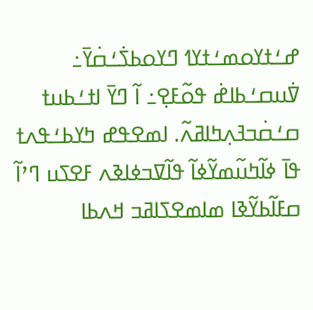ߝߑߙߌߋߘߑߙߌߗ ߣߌߋߕߖ߭ߑߛ߭ߌ߫߸ ߜ߭ߎߛߑߕߊߝ߭ ߟߋ߬ߓߐ߲߸ ߊ߬ ߣߌ߫ ߊߙߑߕߎߙ ߛߑߛ߭ߏߔߍ߲ߤߊߥߍ߬. ߊߘߐߟߝ ߤߌߕߑߟߍߙ ߟߊ߫ ߦߊ߬ߤߎ߬ߘߌ߬ߦߊ߬ ߟߊ߬ߜߏߦߊߢߍ ߓߐߖߎ ߣߴߊ߬ ߛߓߊ߬ߕߌ߬ߢߊ ߘߊߘߐߖߊߥߏ ߞߍߕߊ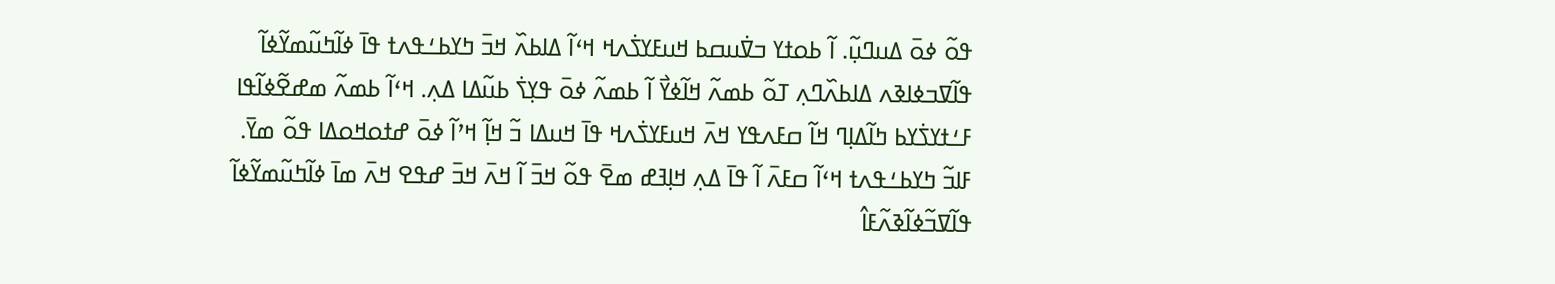ߟߋ߬ ߦߋ߫ ߡߎߣߎ߲߬. ߊ߬ ߕߋߙߌ ߏߜ߭ߎߛߕ ߞߎߓߌߖ߭ߍߞ ߞߵߊ߬ ߡߊߕߍ߰ ߞߏ߫ ߤߌߕߑߟߍߙ ߟߊ߫ ߦߊ߬ߤߎ߬ߘߌ߬ߦߊ߬ ߟߊ߬ߜߏߦߊߢߍ ߡߊߕߍ߰ߣߍ߲ ߠߋ߬ ߕߘߍ߬ ߞߊ߬ߦߌ߯ ߊ߬ ߕߘߍ߬ ߦߋ߫ ߟߌ߲ߖ߭ ߕߎ߬ߡߊ ߡߍ߲. ߞߵߊ߬ ߕߘߍ߬ ߘߝߐ߬ߦߊ߬ߟߊ ߓߑߙߌߖ߭ߌߕ ߤߊ߬ߡߊ߲ߣ ߞߊ߬ ߛߓߍߟߌ ߞߍ߫ ߞߎߓߌߖ߭ߍߞ ߟߊ߫ ߞߎߡߊ ߏ߬ ߞߊ߲߬ ߞߴߊ߬ ߦߋ߫ ߝߙߋߞߋߡߊ ߟߋ߬ ߘߌ߫. ߓߊߏ߬ ߤߌߕߑߟߍߙ ߞߵߊ߬ ߛߓߍ߫ ߊ߬ ߟߊ߫ ߡߍ߲ ߞߊ߲ߔߝ ߘߐ߫ ߟߋ߬ ߞߏ߫ ߊ߬ ߞߍ߫ ߞߏ߫ ߝߟߐ ߞߍ߫ ߘߊ߫ ߦߊ߬ߤߎ߬ߘߌ߬ߦߊ߬ ߟߊ߬ߜߏ߬ߦߊ߬ߢߍ߬ߓߊ߮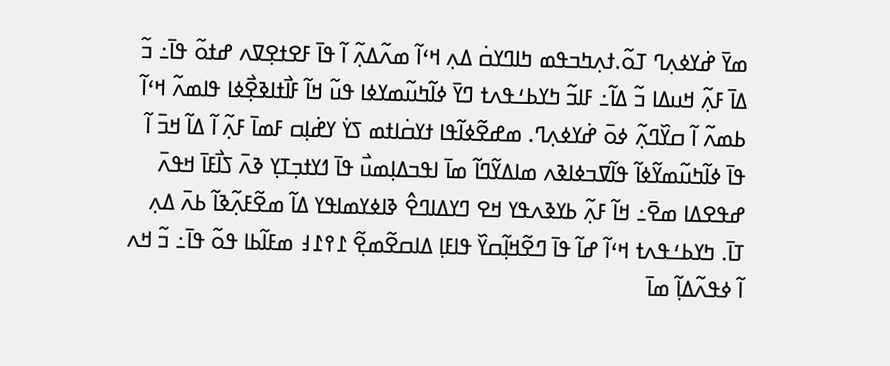ߘߌ߫ ߝ߭ߌߦߍ߲ߣ ߠߋ߬.ߙߍ߲ߤߏߟߘ ߤߊߣߌߛ߭ ߡߍ߲ ߞߵߊ߬ ߘߍ߬ߡߍ߲߬ ߊ߬ ߟߊ߫ ߓߐߙߐ߲ߜߍ ߝߙߋ߬ ߟߊ߫߸ ߏ߬ ߡߊ߫ ߓߍ߲߬ ߞߎߡߊ ߏ߬ ߡߊ߬߸ ߓߊߏ߬ ߤߌߕߑߟߍߙ ߣߌ߫ ߦߊ߬ߤߎ߬ߘߌߦߊ ߟߎ߬ ߞߊ߬ ߓߊ߯ߙߊߢߐ߲߯ߦߊ ߟߊߘߍ߬ ߞߵߊ߬ ߕߘߍ߬ ߊ߬ ߛߌ߰ߣߍ߲߬ ߦߋ߫ ߝ߭ߌߦߍ߲ߣ. ߘߝߐ߬ߦߊ߬ߟߊ ߙߌߛ߭ߊߙߘ ߖߌ߭ ߌߝ߭ߊ߲ߛ ߓߘߊ߫ ߓߍ߲߬ ߊ߬ ߡߊ߬ ߞߏ߫ ߊ߬ ߟߊ߫ ߦߊ߬ߤߎ߬ߘߌ߬ߦߊ߬ ߟߊ߬ߜߏߦߊߢߍ ߘߊߡߌ߬ߣߊ߬ ߘߊ߫ ߊߟߏߡߊ߲ߘߎ߯ ߟߊ߫ ߗߌߙߏ߲ߠߌ߲ ߢߍ߫ ߖߊ߯ߓߊ߫ ߞߟߍ߫ ߝߟߐߡߊ ߘߐ߫߸ ߞߊ߬ ߓߍ߲߬ ߕߌߢߍߟߌ ߞߐ ߣߌߡߊߣߐ߮ ߢߊߦߌߘߊߟߌ ߡߊ߬ ߘߐ߬ߓߍ߲߬ߢߊ߬ ߕߍ߫ ߡߍ߲ ߠߊ߫. ߤߌߕߑߟߍߙ ߞߵߊ߬ ߝߊ߬ ߟߊ߫ ߣߐ߬ߞߊ߲߬ߛߌ߰ ߟߊߓߊ߲ ߡߊߛߐ߬ߘߐ߲߬ ߁߉߁߃ ߘߓߊ߬ߕߊ ߟߋ߬ ߟߊ߫߸ ߏ߬ ߞߍ ߊ߬ ߦߟߍ߬ߡߊ߲߬ ߘߊ߫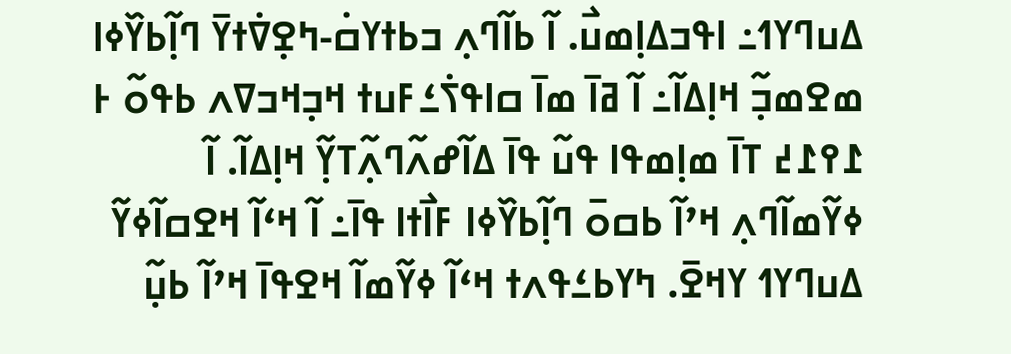ߡߎߣߌߗ߸ ߊߟߏߡߊ߲ߘߎ߯. ߊ߬ ߕߊ߬ߣߍ߲ ߏߕߙߌߛ߭-ߤߐ߲ߜ߭ߙߌ߫ ߣߊ߲߬ߕߌ߰ߦߊ ߘߐߘߏ߲߬ ߞߊ߲ߡߊ߬߸ ߊ߬ ߥߊ߫ ߘߊ߫ ߛߊߟߖ߭ߑߓߎߙ ߞߏ߲ߞߏߜߍ ߕߟߋ߬ ߅ ߁߉߁߄ ߠߊ߫ ߘߊ߲ߘߟߊ ߟߎ߬ ߟߊ߫ ߡߊ߬ߝߍ߬ߣߍ߲߬ߠߌ߲߬ ߞߊ߲ߡߊ߬. ߊ߬ ߦߌ߬ߘߊ߬ߣߍ߲ ߞߴߊ߬ ߕߛߋ߫ ߣߊ߲߬ߕߌ߰ߦߊ ߓߊ߯ߙߊ ߟߊ߫߸ ߊ߬ ߞߵߊ߬ ߞߐߛߊ߬ߦߌ߬ ߡߎߣߌߗ ߌߞߐ߫. ߤߌߕߑߟߍߙ ߞߵߊ߬ ߦߌ߬ߘߊ߬ ߞߐߟߊ߫ ߞߴߊ߬ ߕߎ߲߬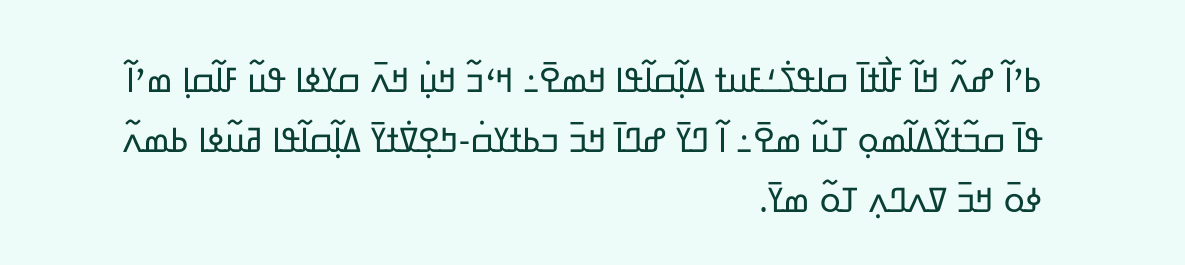ߕߴߊ߬ ߝߍ߬ ߞߊ߬ ߓߊ߯ߙߊ߫ ߛߊߟߖ߭ߑߓߎߙ ߡߊ߲߬ߛߊ߬ߟߊ ߞߘߐ߫߸ ߞߵߏ߬ ߞߎ߲߭ ߞߍ߫ ߛߌߦߊ ߟߎ߬ ߓߊ߬ߛߊ߲ ߘߴߊ߬ ߟߊ߫ ߛߏ߬ߙߌ߬ߡߊ߬ߘߋ߲ ߠߎ߬ ߘߐ߫߸ ߊ߬ ߣߌ߫ ߝߣߊ߫ ߞߏ߫ ߏߕߙߌߛ߭-ߤߐ߲ߜ߭ߙߌ߫ ߡߊ߲߬ߛߊ߬ߟߊ ߥߎ߬ߦߊ ߕߘߍ߬ ߦߋ߫ ߞߏ߫ ߜߍߣߍ߲ ߠߋ߬ ߘߌ߫.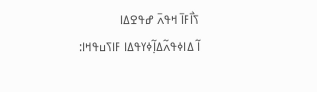ߖߊ߯ߓߊ߫ ߞߟߍ߫ ߝߟߐߡߊ
ߊ߬ ߡߊߦߟߍ߬ߡߊ߲߬ߦߌߟߡߊ ߓߊߖߎߟߞߊ: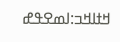ߞߙߊߞߏ:ߊߘߐߟߝ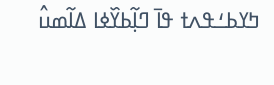ߤߌߕߑߟߍߙ ߟߊ߫ ߣߊ߲߬ߕߌ߰ߦߊ ߡߊ߬ߘߎ߮